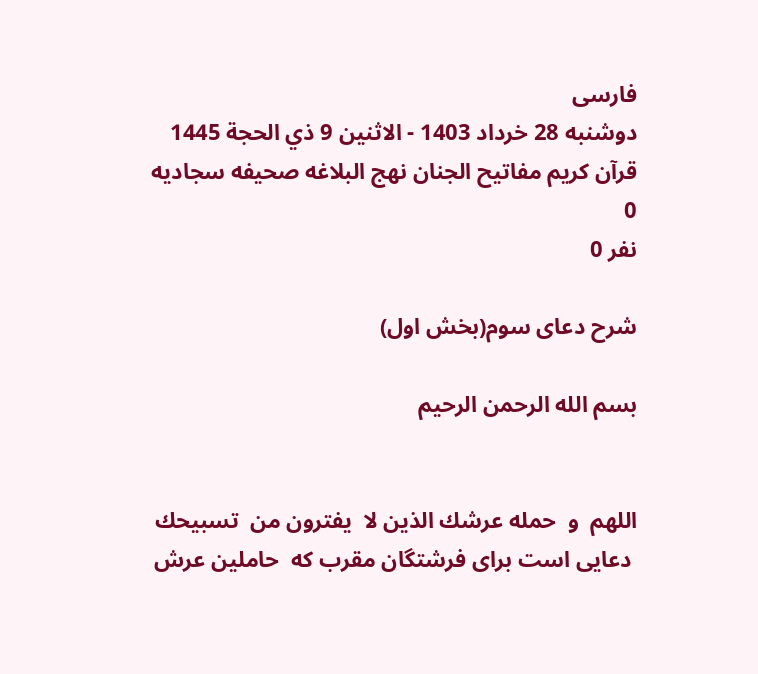فارسی
دوشنبه 28 خرداد 1403 - الاثنين 9 ذي الحجة 1445
قرآن کریم مفاتیح الجنان نهج البلاغه صحیفه سجادیه
0
نفر 0

شرح دعای سوم(بخش اول)

بسم الله الرحمن الرحيم


اللهم  ‌و‌  حمله عرشك الذين لا‌  يفترون من‌  تسبيحك
 دعايى است براى فرشتگان مقرب كه‌  حاملين عرش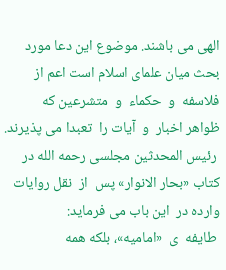الهى مى‌ باشند. موضوع اين دعا مورد بحث ميان علماى اسلام است اعم از‌  فلاسفه  ‌و‌  حكماء  ‌و‌  متشرعين كه‌  ظواهر اخبار  ‌و‌  آيات را‌  تعبدا مى‌ پذيرند.
 رئيس المحدثين مجلسى رحمه الله در‌  كتاب «بحار الانوار» پس‌  از‌  نقل روايات وارده در‌  اين باب مى‌ فرمايد:
 طايفه  ‌ى‌  «اماميه»، بلكه همه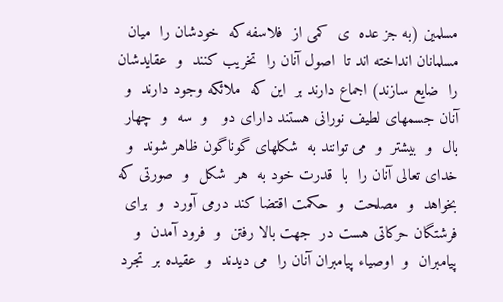مسلمين (به جز عده  ‌ى‌  كمى از‌  فلاسفه كه‌  خودشان را‌  ميان مسلمانان انداخته اند تا‌  اصول آنان را‌  تخريب كنند  ‌و‌  عقايدشان را‌  ضايع سازند) اجماع دارند بر‌  اين كه‌  ملائكه وجود دارند  ‌و‌  آنان جسمهاى لطيف نورانى هستند داراى دو‌   ‌و‌  سه  ‌و‌  چهار بال  ‌و‌  بيشتر  ‌و‌  مى‌ توانند به‌  شكلهاى گوناگون ظاهر شوند  ‌و‌  خداى تعالى آنان را‌  با‌  قدرت خود به‌  هر‌  شكل  ‌و‌  صورتى كه‌  بخواهد  ‌و‌  مصلحت  ‌و‌  حكمت اقتضا كند درمى آورد  ‌و‌  براى فرشتگان حركاتى هست در‌  جهت بالا رفتن  ‌و‌  فرود آمدن  ‌و‌  پيامبران  ‌و‌  اوصياء پيامبران آنان را‌  مى‌ ديدند  ‌و‌  عقيده بر‌  تجرد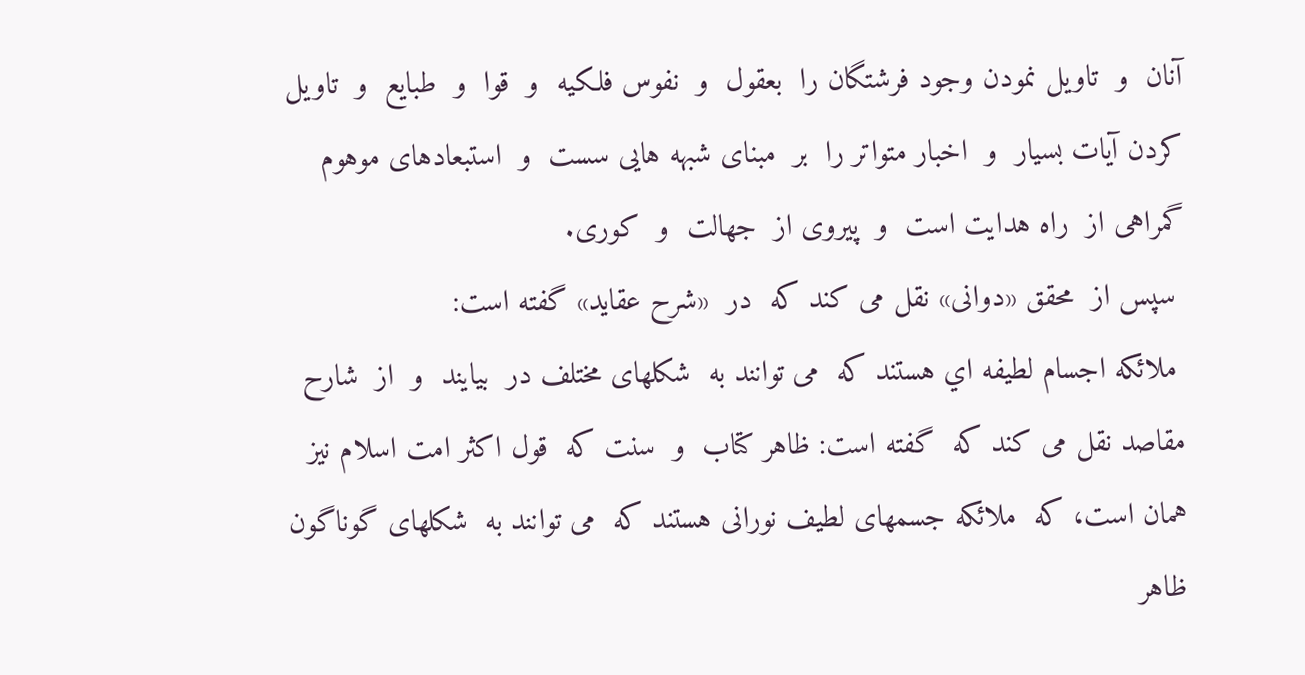آنان  ‌و‌  تاويل نمودن وجود فرشتگان را‌  بعقول  ‌و‌  نفوس فلكيه  ‌و‌  قوا  ‌و‌  طبايع  ‌و‌  تاويل كردن آيات بسيار  ‌و‌  اخبار متواتر را‌  بر‌  مبناى شبهه هايى سست  ‌و‌  استبعادهاى موهوم گمراهى از‌  راه هدايت است  ‌و‌  پيروى از‌  جهالت  ‌و‌  كورى.
 سپس از‌  محقق «دوانى» نقل مى‌ كند كه‌  در‌  «شرح عقايد» گفته است:
 ملائكه اجسام لطيفه اي‌ هستند كه‌  مى‌ توانند به‌  شكلهاى مختلف در‌  بيايند  ‌و‌  از‌  شارح مقاصد نقل مى‌ كند كه‌  گفته است: ظاهر كتاب  ‌و‌  سنت كه‌  قول اكثر امت اسلام نيز همان است، كه‌  ملائكه جسمهاى لطيف نورانى هستند كه‌  مى‌ توانند به‌  شكلهاى گوناگون ظاهر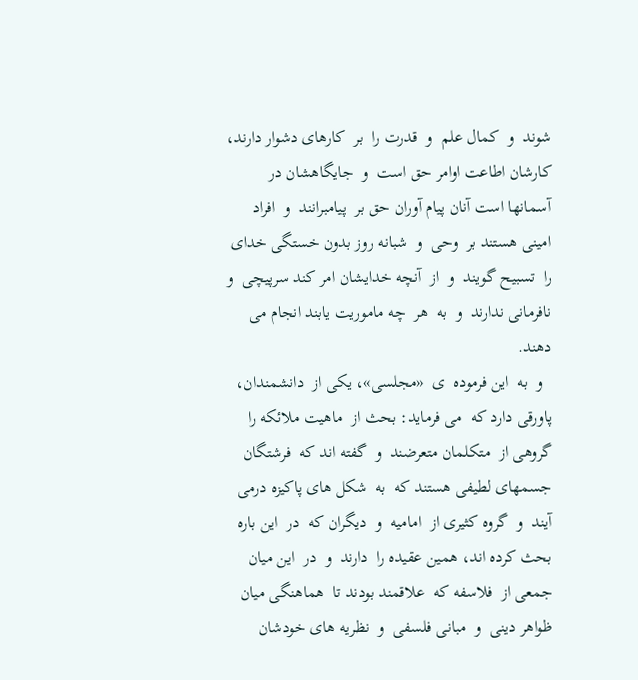شوند  ‌و‌  كمال علم  ‌و‌  قدرت را‌  بر‌  كارهاى دشوار دارند، كارشان اطاعت اوامر حق است  ‌و‌  جايگاهشان در‌  آسمانها است آنان پيام آوران حق بر‌  پيامبرانند  ‌و‌  افراد امينى هستند بر‌  وحى  ‌و‌  شبانه روز بدون خستگى خداى را‌  تسبيح گويند  ‌و‌  از‌  آنچه خدايشان امر كند سرپيچى  ‌و‌  نافرمانى ندارند  ‌و‌  به‌  هر‌  چه ماموريت يابند انجام مى‌ دهند.
  و‌  به‌  اين فرموده  ‌ى‌  «مجلسى»، يكى از‌  دانشمندان، پاورقى دارد كه‌  مى‌ فرمايد: بحث از‌  ماهيت ملائكه را‌  گروهى از‌  متكلمان متعرضند  ‌و‌  گفته اند كه‌  فرشتگان جسمهاى لطيفى هستند كه‌  به‌  شكل هاى پاكيزه درمى آيند  ‌و‌  گروه كثيرى از‌  اماميه  ‌و‌  ديگران كه‌  در‌  اين باره بحث كرده اند، همين عقيده را‌  دارند  ‌و‌  در‌  اين ميان جمعى از‌  فلاسفه كه‌  علاقمند بودند تا‌  هماهنگى ميان ظواهر دينى  ‌و‌  مبانى فلسفى  ‌و‌  نظريه هاى خودشان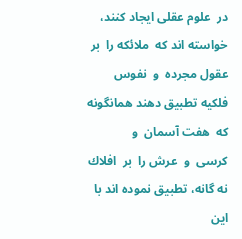در‌  علوم عقلى ايجاد كنند، خواسته اند كه‌  ملائكه را‌  بر‌  عقول مجرده  ‌و‌  نفوس فلكيه تطبيق دهند همانگونه كه‌  هفت آسمان  ‌و‌  كرسى  ‌و‌  عرش را‌  بر‌  افلاك نه گانه، تطبيق نموده اند با‌  اين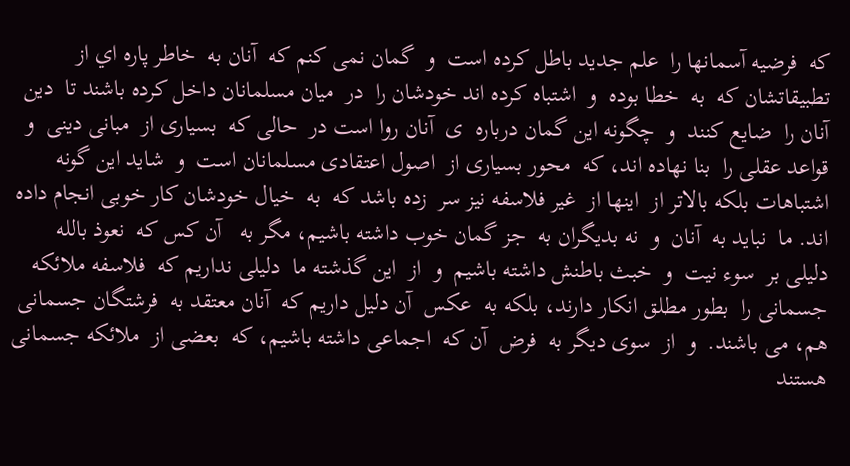كه‌  فرضيه آسمانها را‌  علم جديد باطل كرده است  ‌و‌  گمان نمى كنم كه‌  آنان به‌  خاطر پاره اي‌ از‌  تطبيقاتشان كه‌  به‌  خطا بوده  ‌و‌  اشتباه كرده اند خودشان را‌  در‌  ميان مسلمانان داخل كرده باشند تا‌  دين آنان را‌  ضايع كنند  ‌و‌  چگونه اين گمان درباره  ‌ى‌  آنان روا است در‌  حالى كه‌  بسيارى از‌  مبانى دينى  ‌و‌  قواعد عقلى را‌  بنا نهاده اند، كه‌  محور بسيارى از‌  اصول اعتقادى مسلمانان است  ‌و‌  شايد اين گونه اشتباهات بلكه بالاتر از‌  اينها از‌  غير فلاسفه نيز سر‌  زده باشد كه‌  به‌  خيال خودشان كار خوبى انجام داده اند. ما‌  نبايد به‌  آنان  ‌و‌  نه بديگران به‌  جز گمان خوب داشته باشيم، مگر به‌   ‌آن كس كه‌  نعوذ بالله دليلى بر‌  سوء نيت  ‌و‌  خبث باطنش داشته باشيم  ‌و‌  از‌  اين گذشته ما‌  دليلى نداريم كه‌  فلاسفه ملائكه جسمانى را‌  بطور مطلق انكار دارند، بلكه به‌  عكس  ‌آن دليل داريم كه‌  آنان معتقد به‌  فرشتگان جسمانى هم، مى‌ باشند.  و‌  از‌  سوى ديگر به‌  فرض  ‌آن كه‌  اجماعى داشته باشيم، كه‌  بعضى از‌  ملائكه جسمانى هستند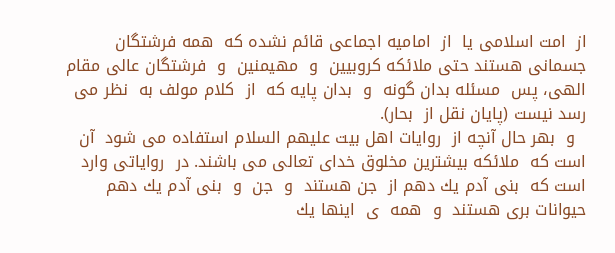از‌  امت اسلامى يا‌  از‌  اماميه اجماعى قائم نشده كه‌  همه فرشتگان جسمانى هستند حتى ملائكه كروبيين  ‌و‌  مهيمنين  ‌و‌  فرشتگان عالى مقام الهى، پس‌  مسئله بدان گونه  ‌و‌  بدان پايه كه‌  از‌  كلام مولف به‌  نظر مى‌ رسد نيست (پايان نقل از‌  بحار).
  و‌  بهر حال آنچه از‌  روايات اهل بيت عليهم السلام استفاده مى‌ شود  ‌آن است كه‌  ملائكه بيشترين مخلوق خداى تعالى مى‌ باشند. در‌  رواياتى وارد است كه‌  بنى آدم يك دهم از‌  جن هستند  ‌و‌  جن  ‌و‌  بنى آدم يك دهم حيوانات برى هستند  ‌و‌  همه  ‌ى‌  اينها يك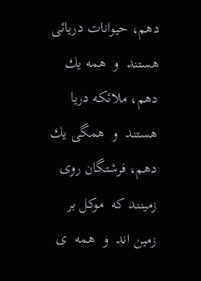دهم، حيوانات دريائى هستند  ‌و‌  همه يك دهم، ملائكه دريا هستند  ‌و‌  همگى يك دهم، فرشتگان روى زمينند كه‌  موكل بر‌  زمين اند  ‌و‌  همه  ‌ى‌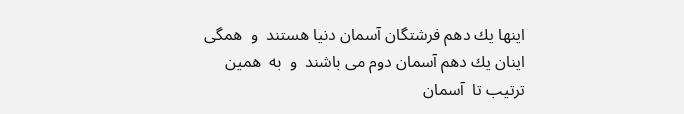اينها يك دهم فرشتگان آسمان دنيا هستند  ‌و‌  همگى اينان يك دهم آسمان دوم مى‌ باشند  ‌و‌  به‌  همين ترتيب تا‌  آسمان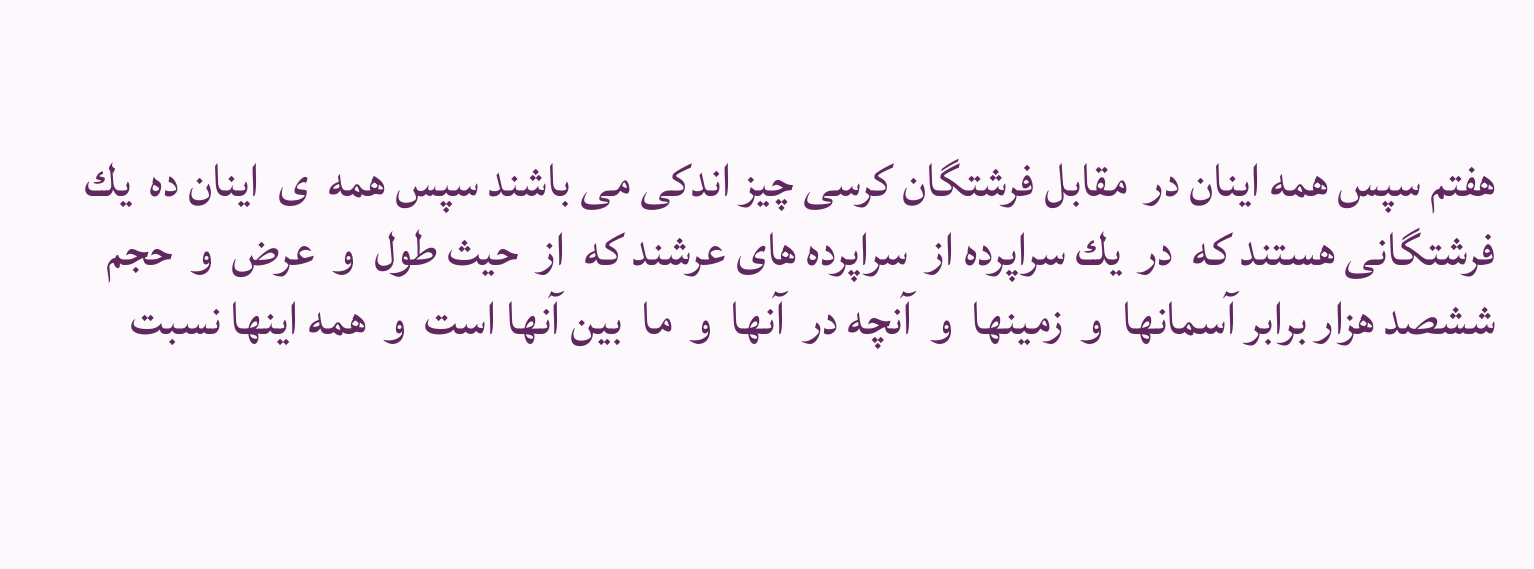هفتم سپس همه اينان در‌  مقابل فرشتگان كرسى چيز اندكى مى‌ باشند سپس همه  ‌ى‌  اينان ده‌  يك فرشتگانى هستند كه‌  در‌  يك سراپرده از‌  سراپرده هاى عرشند كه‌  از‌  حيث طول  ‌و‌  عرض  ‌و‌  حجم ششصد هزار برابر آسمانها  ‌و‌  زمينها  ‌و‌  آنچه در‌  آنها  ‌و‌  ما‌  بين آنها است  ‌و‌  همه اينها نسبت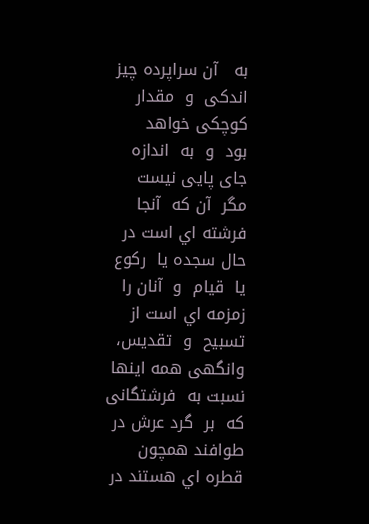به‌   ‌آن سراپرده چيز اندكى  ‌و‌  مقدار كوچكى خواهد بود  ‌و‌  به‌  اندازه جاى پايى نيست مگر  ‌آن كه‌  آنجا فرشته اي‌ است در‌  حال سجده يا‌  ركوع يا‌  قيام  ‌و‌  آنان را‌  زمزمه اي‌ است از‌  تسبيح  ‌و‌  تقديس، وانگهى همه اينها نسبت به‌  فرشتگانى كه‌  بر‌  گرد عرش در‌  طوافند همچون قطره اي‌ هستند در‌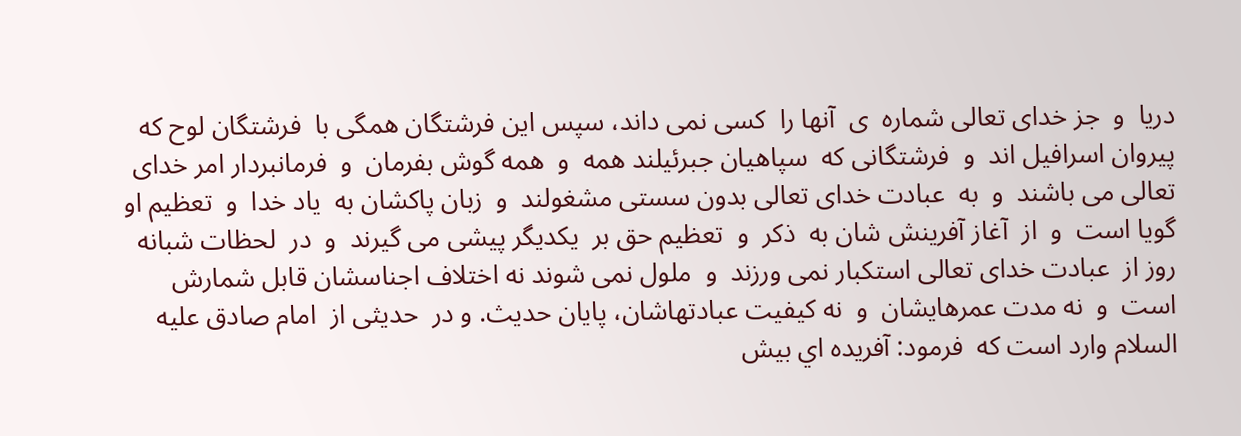دريا  ‌و‌  جز خداى تعالى شماره  ‌ى‌  آنها را‌  كسى نمى داند، سپس اين فرشتگان همگى با‌  فرشتگان لوح كه‌  پيروان اسرافيل اند  ‌و‌  فرشتگانى كه‌  سپاهيان جبرئيلند همه  ‌و‌  همه گوش بفرمان  ‌و‌  فرمانبردار امر خداى تعالى مى‌ باشند  ‌و‌  به‌  عبادت خداى تعالى بدون سستى مشغولند  ‌و‌  زبان پاكشان به‌  ياد خدا  ‌و‌  تعظيم او‌  گويا است  ‌و‌  از‌  آغاز آفرينش شان به‌  ذكر  ‌و‌  تعظيم حق بر‌  يكديگر پيشى مى‌ گيرند  ‌و‌  در‌  لحظات شبانه روز از‌  عبادت خداى تعالى استكبار نمى ورزند  ‌و‌  ملول نمى شوند نه اختلاف اجناسشان قابل شمارش است  ‌و‌  نه مدت عمرهايشان  ‌و‌  نه كيفيت عبادتهاشان، پايان حديث. و‌ در‌  حديثى از‌  امام صادق عليه السلام وارد است كه‌  فرمود: آفريده اي‌ بيش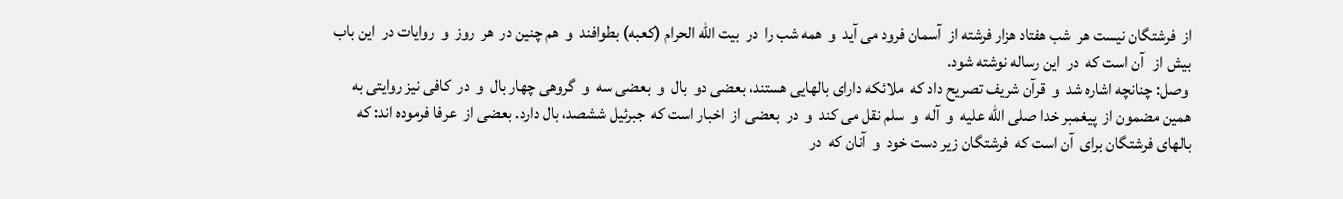از‌  فرشتگان نيست هر‌  شب هفتاد هزار فرشته از‌  آسمان فرود مى‌ آيد  ‌و‌  همه شب را‌  در‌  بيت الله الحرام (كعبه) بطوافند  ‌و‌  هم چنين در‌  هر‌  روز  ‌و‌  روايات در‌  اين باب بيش از‌   ‌آن است كه‌  در‌  اين رساله نوشته شود.
 وصل: چنانچه اشاره شد  ‌و‌  قرآن شريف تصريح داد كه‌  ملائكه داراى بالهايى هستند، بعضى دو‌  بال  ‌و‌  بعضى سه  ‌و‌  گروهى چهار بال  ‌و‌  در‌  كافى نيز روايتى به‌  همين مضمون از‌  پيغمبر خدا صلى الله عليه  ‌و‌  آله  ‌و‌  سلم نقل مى‌ كند  ‌و‌  در‌  بعضى از‌  اخبار است كه‌  جبرئيل ششصد، بال دارد. بعضى از‌  عرفا فرموده اند: كه‌  بالهاى فرشتگان براى  ‌آن است كه‌  فرشتگان زير دست خود  ‌و‌  آنان كه‌  در‌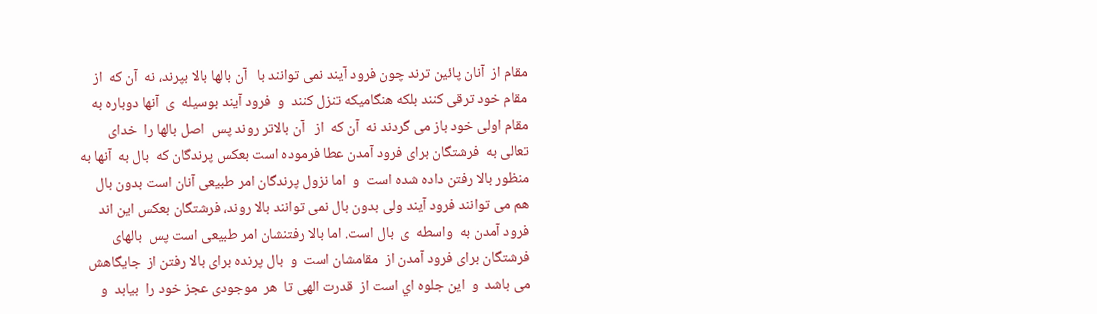مقام از‌  آنان پائين ترند چون فرود آيند نمى توانند با‌   ‌آن بالها بالا بپرند، نه  ‌آن كه‌  از‌  مقام خود ترقى كنند بلكه هنگاميكه تنزل كنند  ‌و‌  فرود آيند بوسيله  ‌ى‌  آنها دوباره به‌  مقام اولى خود باز مى‌ گردند نه  ‌آن كه‌  از‌   ‌آن بالاتر روند پس‌  اصل بالها را‌  خداى تعالى به‌  فرشتگان براى فرود آمدن عطا فرموده است بعكس پرندگان كه‌  بال به‌  آنها به‌  منظور بالا رفتن داده شده است  ‌و‌  اما نزول پرندگان امر طبيعى آنان است بدون بال هم مى‌ توانند فرود آيند ولى بدون بال نمى توانند بالا روند، فرشتگان بعكس اين اند فرود آمدن به‌  واسطه  ‌ى‌  بال است. اما بالا رفتنشان امر طبيعى است پس‌  بالهاى فرشتگان براى فرود آمدن از‌  مقامشان است  ‌و‌  بال پرنده براى بالا رفتن از‌  جايگاهش مى‌ باشد  ‌و‌  اين جلوه اي‌ است از‌  قدرت الهى تا‌  هر‌  موجودى عجز خود را‌  بيابد  ‌و‌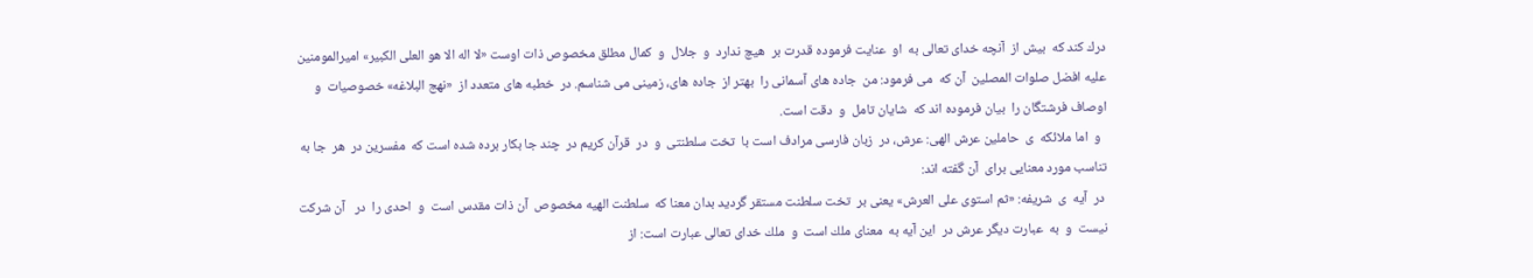درك كند كه‌  بيش از‌  آنچه خداى تعالى به‌  او‌  عنايت فرموده قدرت بر‌  هيچ ندارد  ‌و‌  جلال  ‌و‌  كمال مطلق مخصوص ذات اوست «لا اله الا هو العلى الكبير» اميرالمومنين عليه افضل صلوات المصلين  ‌آن كه‌  مى‌ فرمود: من‌  جاده هاى آسمانى را‌  بهتر از‌  جاده هاى، زمينى مى‌ شناسم. در‌  خطبه هاى متعدد از‌  «نهج البلاغه» خصوصيات  ‌و‌  اوصاف فرشتگان را‌  بيان فرموده اند كه‌  شايان تامل  ‌و‌  دقت است.
  و‌  اما ملائكه  ‌ى‌  حاملين عرش الهى: عرش، در‌  زبان فارسى مرادف است با‌  تخت سلطنتى  ‌و‌  در‌  قرآن كريم در‌  چند جا بكار برده شده است كه‌  مفسرين در‌  هر‌  جا به‌  تناسب مورد معنايى براى  ‌آن گفته اند:
 در‌  آيه  ‌ى‌  شريفه: «ثم استوى على العرش» يعنى بر‌  تخت سلطنت مستقر گرديد بدان معنا كه‌  سلطنت الهيه مخصوص  ‌آن ذات مقدس است  ‌و‌  احدى را‌  در‌   ‌آن شركت نيست  ‌و‌  به‌  عبارت ديگر عرش در‌  اين آيه به‌  معناى ملك است  ‌و‌  ملك خداى تعالى عبارت است: از‌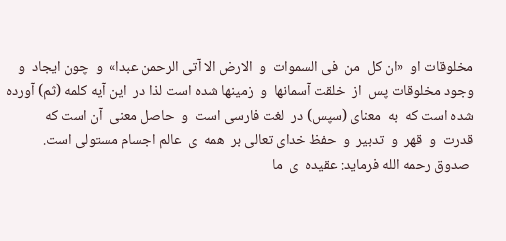مخلوقات او‌  «ان كل‌  من‌  فى السموات  ‌و‌  الارض الا آتى الرحمن عبدا»  و‌  چون ايجاد  ‌و‌  وجود مخلوقات پس‌  از‌  خلقت آسمانها  ‌و‌  زمينها شده است لذا در‌  اين آيه كلمه (ثم) آورده شده است كه‌  به‌  معناى (سپس) در‌  لغت فارسى است  ‌و‌  حاصل معنى  ‌آن است كه‌  قدرت  ‌و‌  قهر  ‌و‌  تدبير  ‌و‌  حفظ خداى تعالى بر‌  همه  ‌ى‌  عالم اجسام مستولى است.
 صدوق رحمه الله فرمايد: عقيده  ‌ى‌  ما‌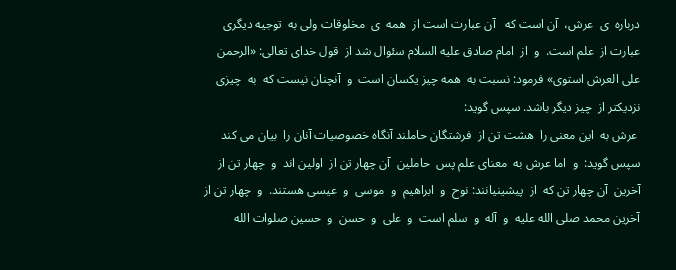درباره  ‌ى‌  عرش،  ‌آن است كه‌   ‌آن عبارت است از‌  همه  ‌ى‌  مخلوقات ولى به‌  توجيه ديگرى عبارت از‌  علم است.  و‌  از‌  امام صادق عليه السلام سئوال شد از‌  قول خداى تعالى: «الرحمن على العرش استوى» فرمود: نسبت به‌  همه چيز يكسان است  ‌و‌  آنچنان نيست كه‌  به‌  چيزى نزديكتر از‌  چيز ديگر باشد. سپس گويد:
 عرش به‌  اين معنى را‌  هشت تن از‌  فرشتگان حاملند آنگاه خصوصيات آنان را‌  بيان مى‌ كند سپس گويد:  و‌  اما عرش به‌  معناى علم پس‌  حاملين  ‌آن چهار تن از‌  اولين اند  ‌و‌  چهار تن از‌  آخرين  ‌آن چهار تن كه‌  از‌  پيشينيانند: نوح  ‌و‌  ابراهيم  ‌و‌  موسى  ‌و‌  عيسى هستند.  و‌  چهار تن از‌  آخرين محمد صلى الله عليه  ‌و‌  آله  ‌و‌  سلم است  ‌و‌  على  ‌و‌  حسن  ‌و‌  حسين صلوات الله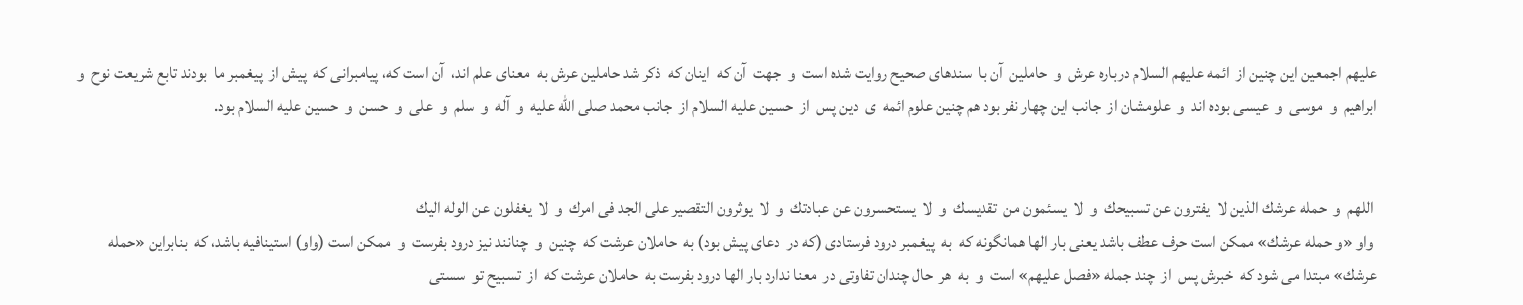عليهم اجمعين اين چنين از‌  ائمه عليهم السلام درباره عرش  ‌و‌  حاملين  ‌آن با‌  سندهاى صحيح روايت شده است  ‌و‌  جهت  ‌آن كه‌  اينان كه‌  ذكر شد حاملين عرش به‌  معناى علم اند،  ‌آن است كه، پيامبرانى كه‌  پيش از‌  پيغمبر ما‌  بودند تابع شريعت نوح  ‌و‌  ابراهيم  ‌و‌  موسى  ‌و‌  عيسى بوده اند  ‌و‌  علومشان از‌  جانب اين چهار نفر بود هم چنين علوم ائمه  ‌ى‌  دين پس‌  از‌  حسين عليه السلام از‌  جانب محمد صلى الله عليه  ‌و‌  آله  ‌و‌  سلم  ‌و‌  على  ‌و‌  حسن  ‌و‌  حسين عليه السلام بود.


 اللهم  ‌و‌  حمله عرشك الذين لا‌  يفترون عن تسبيحك  ‌و‌  لا‌  يسئمون من‌  تقديسك  ‌و‌  لا‌  يستحسرون عن عبادتك  ‌و‌  لا‌  يوثرون التقصير على الجد فى امرك  ‌و‌  لا‌  يغفلون عن الوله اليك
 واو «و حمله عرشك» ممكن است حرف عطف باشد يعنى بار الها همانگونه كه‌  به‌  پيغمبر درود فرستادى (كه در‌  دعاى پيش بود) به‌  حاملان عرشت كه‌  چنين  ‌و‌  چنانند نيز درود بفرست  ‌و‌  ممكن است (واو) استينافيه باشد، كه‌  بنابراين «حمله عرشك» مبتدا مى‌ شود كه‌  خبرش پس‌  از‌  چند جمله «فصل عليهم» است  ‌و‌  به‌  هر‌  حال چندان تفاوتى در‌  معنا ندارد بار الها درود بفرست به‌  حاملان عرشت كه‌  از‌  تسبيح تو‌  سستى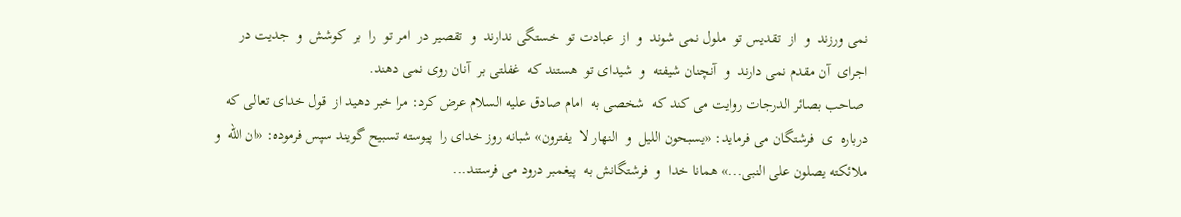نمى ورزند  ‌و‌  از‌  تقديس تو‌  ملول نمى شوند  ‌و‌  از‌  عبادت تو‌  خستگى ندارند  ‌و‌  تقصير در‌  امر تو‌  را‌  بر‌  كوشش  ‌و‌  جديت در‌  اجراى  ‌آن مقدم نمى دارند  ‌و‌  آنچنان شيفته  ‌و‌  شيداى تو‌  هستند كه‌  غفلتى بر‌  آنان روى نمى دهند.
 صاحب بصائر الدرجات روايت مى‌ كند كه‌  شخصى به‌  امام صادق عليه السلام عرض كرد: مرا خبر دهيد از‌  قول خداى تعالى كه‌  درباره  ‌ى‌  فرشتگان مى‌ فرمايد: «يسبحون الليل  ‌و‌  النهار لا‌  يفترون» شبانه روز خداى را‌  پيوسته تسبيح گويند سپس فرموده: «ان الله  ‌و‌  ملائكته يصلون على النبى...» همانا خدا  ‌و‌  فرشتگانش به‌  پيغمبر درود مى‌ فرستند...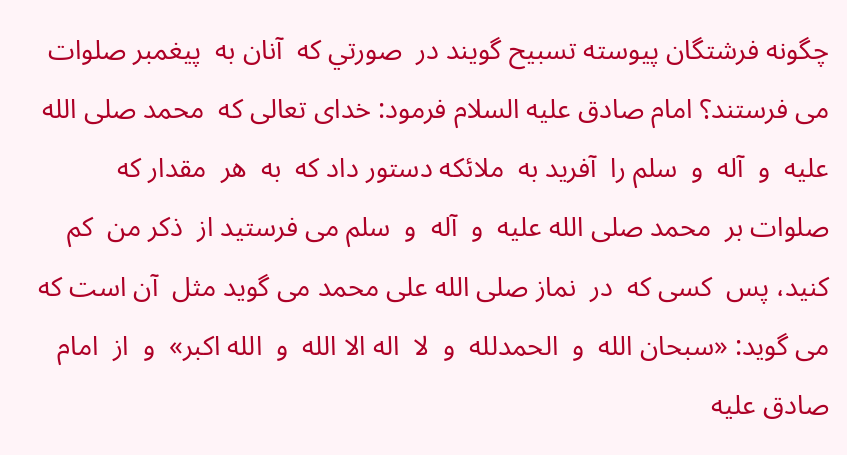چگونه فرشتگان پيوسته تسبيح گويند در‌  صورتي كه‌  آنان به‌  پيغمبر صلوات مى‌ فرستند؟ امام صادق عليه السلام فرمود: خداى تعالى كه‌  محمد صلى الله عليه  ‌و‌  آله  ‌و‌  سلم را‌  آفريد به‌  ملائكه دستور داد كه‌  به‌  هر‌  مقدار كه‌  صلوات بر‌  محمد صلى الله عليه  ‌و‌  آله  ‌و‌  سلم مى‌ فرستيد از‌  ذكر من‌  كم كنيد، پس‌  كسى كه‌  در‌  نماز صلى الله على محمد مى‌ گويد مثل  ‌آن است كه‌  مى‌ گويد: «سبحان الله  ‌و‌  الحمدلله  ‌و‌  لا‌  اله الا الله  ‌و‌  الله اكبر»  و‌  از‌  امام صادق عليه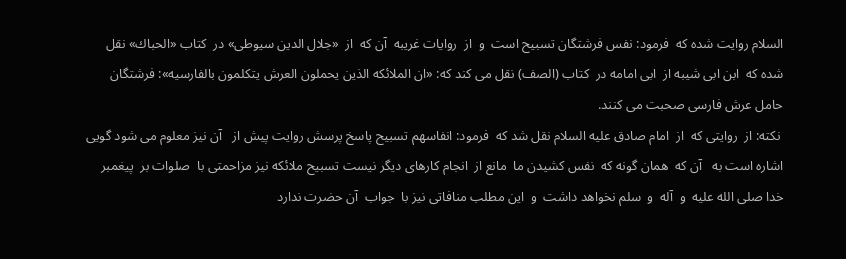السلام روايت شده كه‌  فرمود: نفس فرشتگان تسبيح است  ‌و‌  از‌  روايات غريبه  ‌آن كه‌  از‌  «جلال الدين سيوطى» در‌  كتاب «الحباك» نقل شده كه‌  ابن ابى شيبه از‌  ابى امامه در‌  كتاب (الصف) نقل مى‌ كند كه: «ان الملائكه الذين يحملون العرش يتكلمون بالفارسيه»: فرشتگان حامل عرش فارسى صحبت مى‌ كنند.
 نكته: از‌  روايتى كه‌  از‌  امام صادق عليه السلام نقل شد كه‌  فرمود: انفاسهم تسبيح پاسخ پرسش روايت پيش از‌   ‌آن نيز معلوم مى‌ شود گويى اشاره است به‌   ‌آن كه‌  همان گونه كه‌  نفس كشيدن ما‌  مانع از‌  انجام كارهاى ديگر نيست تسبيح ملائكه نيز مزاحمتى با‌  صلوات بر‌  پيغمبر خدا صلى الله عليه  ‌و‌  آله  ‌و‌  سلم نخواهد داشت  ‌و‌  اين مطلب منافاتى نيز با‌  جواب  ‌آن حضرت ندارد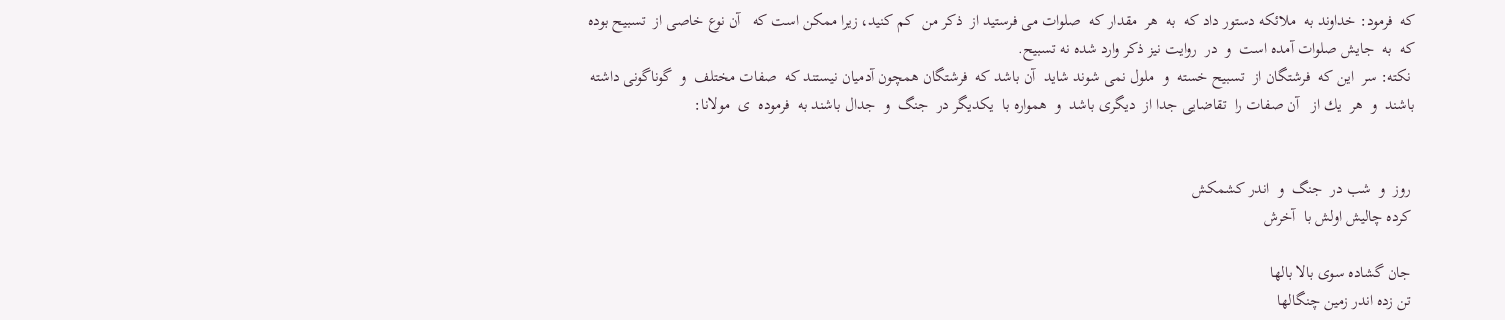كه‌  فرمود: خداوند به‌  ملائكه دستور داد كه‌  به‌  هر‌  مقدار كه‌  صلوات مى‌ فرستيد از‌  ذكر من‌  كم كنيد، زيرا ممكن است كه‌   ‌آن نوع خاصى از‌  تسبيح بوده كه‌  به‌  جايش صلوات آمده است  ‌و‌  در‌  روايت نيز ذكر وارد شده نه تسبيح.
 نكته: سر‌  اين كه‌  فرشتگان از‌  تسبيح خسته  ‌و‌  ملول نمى شوند شايد  ‌آن باشد كه‌  فرشتگان همچون آدميان نيستند كه‌  صفات مختلف  ‌و‌  گوناگونى داشته باشند  ‌و‌  هر‌  يك از‌   ‌آن صفات را‌  تقاضايى جدا از‌  ديگرى باشد  ‌و‌  همواره با‌  يكديگر در‌  جنگ  ‌و‌  جدال باشند به‌  فرموده  ‌ى‌  مولانا:


 روز  ‌و‌  شب در‌  جنگ  ‌و‌  اندر كشمكش
 كرده چاليش اولش با‌  آخرش

 جان گشاده سوى بالا بالها
 تن زده اندر زمين چنگالها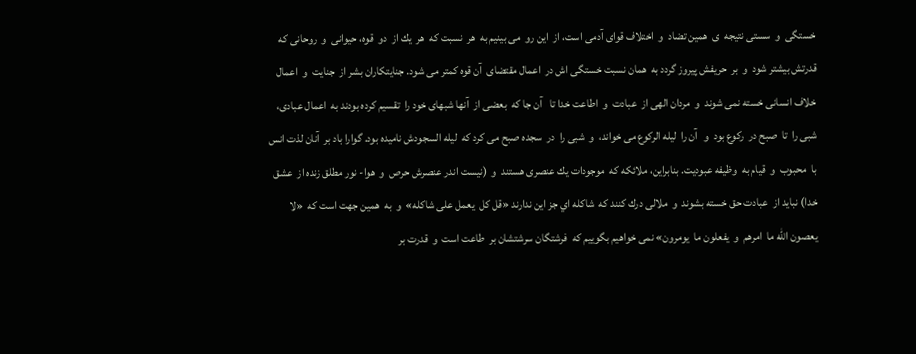خستگى  ‌و‌  سستى نتيجه  ‌ى‌  همين تضاد  ‌و‌  اختلاف قواى آدمى است، از‌  اين رو‌  مى‌ بينيم به‌  هر‌  نسبت كه‌  هر‌  يك از‌  دو‌  قوه، حيوانى  ‌و‌  روحانى كه‌  قدرتش بيشتر شود  ‌و‌  بر‌  حريفش پيروز گردد به‌  همان نسبت خستگى اش در‌  اعمال مقتضاى  ‌آن قوه كمتر مى‌ شود. جنايتكاران بشر از‌  جنايت  ‌و‌  اعمال خلاف انسانى خسته نمى شوند  ‌و‌  مردان الهى از‌  عبادت  ‌و‌  اطاعت خدا تا‌   ‌آن جا كه‌  بعضى از‌  آنها شبهاى خود را‌  تقسيم كرده بودند به‌  اعمال عبادى، شبى را‌  تا‌  صبح در‌  ركوع بود  ‌و‌   ‌آن را‌  ليله الركوع مى‌ خواند،  ‌و‌  شبى را‌  در‌  سجده صبح مى‌ كرد كه‌  ليله السجودش ناميده بود. گوارا باد بر‌  آنان لذت انس با‌  محبوب  ‌و‌  قيام به‌  وظيفه عبوديت. بنابراين، ملائكه كه‌  موجودات يك عنصرى هستند  ‌و‌  (نيست اندر عنصرش حرص  ‌و‌  هوا- نور مطلق زنده از‌  عشق خدا) نبايد از‌  عبادت حق خسته بشوند  ‌و‌  ملالى درك كنند كه‌  شاكله اي‌ جز اين ندارند «قل كل‌  يعمل على شاكله»  و‌  به‌  همين جهت است كه‌  «لا يعصون الله ما‌  امرهم  ‌و‌  يفعلون ما‌  يومرون» نمى خواهيم بگوييم كه‌  فرشتگان سرشتشان بر‌  طاعت است  ‌و‌  قدرت بر‌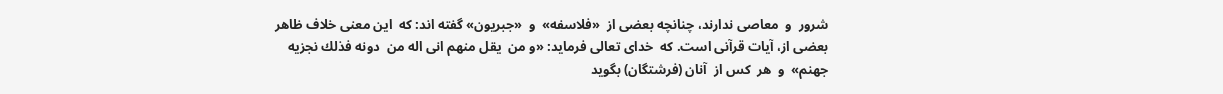شرور  ‌و‌  معاصى ندارند، چنانچه بعضى از‌  «فلاسفه»  و‌  «جبريون» گفته اند: كه‌  اين معنى خلاف ظاهر بعضى از، آيات قرآنى است. كه‌  خداى تعالى فرمايد: «و من‌  يقل منهم انى اله من‌  دونه فذلك نجزيه جهنم»  و‌  هر‌  كس از‌  آنان (فرشتگان) بگويد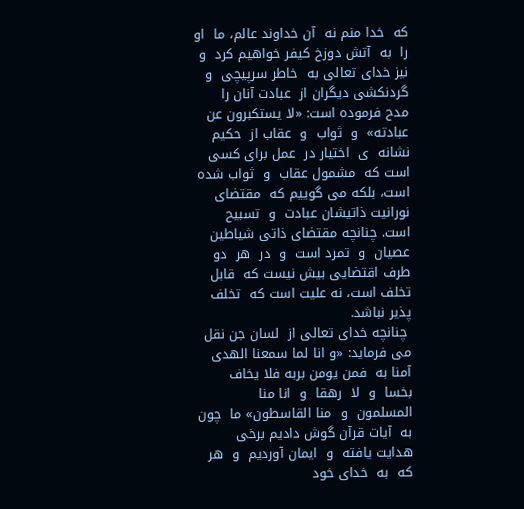كه‌  خدا منم نه  ‌آن خداوند عالم، ما‌  او‌  را‌  به‌  آتش دوزخ كيفر خواهيم كرد  ‌و‌  نيز خداى تعالى به‌  خاطر سرپيچى  ‌و‌  گردنكشى ديگران از‌  عبادت آنان را‌  مدح فرموده است: «لا يستكبرون عن عبادته»  و‌  ثواب  ‌و‌  عقاب از‌  حكيم نشانه  ‌ى‌  اختيار در‌  عمل براى كسى است كه‌  مشمول عقاب  ‌و‌  ثواب شده است، بلكه مى‌ گوييم كه‌  مقتضاى نورانيت ذاتيشان عبادت  ‌و‌  تسبيح است. چنانچه مقتضاى ذاتى شياطين عصيان  ‌و‌  تمرد است  ‌و‌  در‌  هر‌  دو‌  طرف اقتضايى بيش نيست كه‌  قابل تخلف است، نه عليت است كه‌  تخلف پذير نباشد.
 چنانچه خداى تعالى از‌  لسان جن نقل مى‌ فرمايد: «و انا لما سمعنا الهدى آمنا به‌  فمن يومن بربه فلا يخاف بخسا  ‌و‌  لا‌  رهقا  ‌و‌  انا منا المسلمون  ‌و‌  منا القاسطون» ما‌  چون به‌  آيات قرآن گوش داديم برخى هدايت يافته  ‌و‌  ايمان آورديم  ‌و‌  هر‌  كه‌  به‌  خداى خود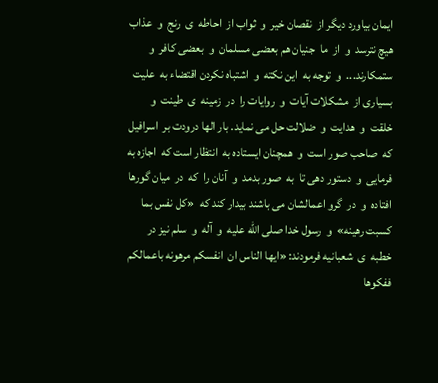ايمان بياورد ديگر از‌  نقصان خير  ‌و‌  ثواب از‌  احاطه  ‌ى‌  رنج  ‌و‌  عذاب هيچ نترسد  ‌و‌  از‌  ما‌  جنيان هم بعضى مسلمان  ‌و‌  بعضى كافر  ‌و‌  ستمكارند...  و‌  توجه به‌  اين نكته  ‌و‌  اشتباه نكردن اقتضاء به‌  عليت بسيارى از‌  مشكلات آيات  ‌و‌  روايات را‌  در‌  زمينه  ‌ى‌  طينت  ‌و‌  خلقت  ‌و‌  هدايت  ‌و‌  ضلالت حل مى‌ نمايد. بار الها درودت بر‌  اسرافيل كه‌  صاحب صور است  ‌و‌  همچنان ايستاده به‌  انتظار است كه‌  اجازه به‌  فرمايى  ‌و‌  دستور دهى تا‌  به‌  صور بدمد  ‌و‌  آنان را‌  كه‌  در‌  ميان گورها افتاده  ‌و‌  در‌  گرو اعمالشان مى‌ باشند بيدار كند كه‌  «كل نفس بما كسبت رهينه»  و‌  رسول خدا صلى الله عليه  ‌و‌  آله  ‌و‌  سلم نيز در‌  خطبه  ‌ى‌  شعبانيه فرمودند: «ايها الناس ان‌  انفسكم مرهونه باعمالكم ففكوها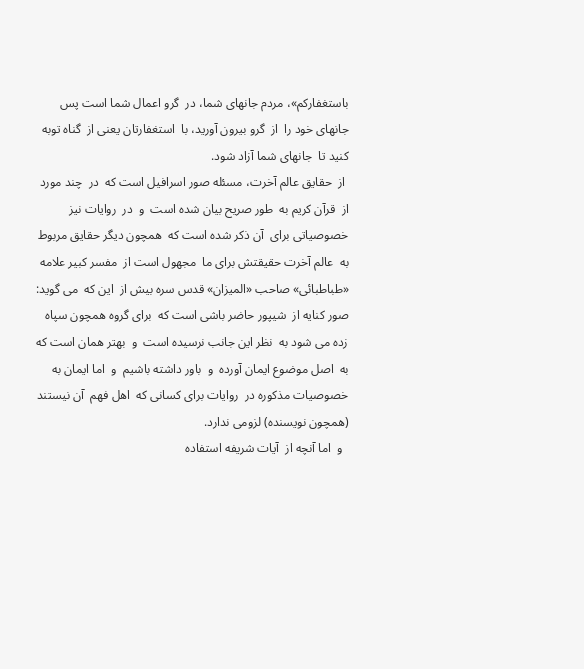باستغفاركم»، مردم جانهاى شما، در‌  گرو اعمال شما است پس‌  جانهاى خود را‌  از‌  گرو بيرون آوريد، با‌  استغفارتان يعنى از‌  گناه توبه كنيد تا‌  جانهاى شما آزاد شود.
 از‌  حقايق عالم آخرت، مسئله صور اسرافيل است كه‌  در‌  چند مورد از‌  قرآن كريم به‌  طور صريح بيان شده است  ‌و‌  در‌  روايات نيز خصوصياتى براى  ‌آن ذكر شده است كه‌  همچون ديگر حقايق مربوط به‌  عالم آخرت حقيقتش براى ما‌  مجهول است از‌  مفسر كبير علامه «طباطبائى» صاحب «الميزان» قدس سره بيش از‌  اين كه‌  مى‌ گويد: صور كنايه از‌  شيپور حاضر باشى است كه‌  براى گروه همچون سپاه زده مى‌ شود به‌  نظر اين جانب نرسيده است  ‌و‌  بهتر همان است كه‌  به‌  اصل موضوع ايمان آورده  ‌و‌  باور داشته باشيم  ‌و‌  اما ايمان به‌  خصوصيات مذكوره در‌  روايات براى كسانى كه‌  اهل فهم  ‌آن نيستند (همچون نويسنده) لزومى ندارد.
  و‌  اما آنچه از‌  آيات شريفه استفاده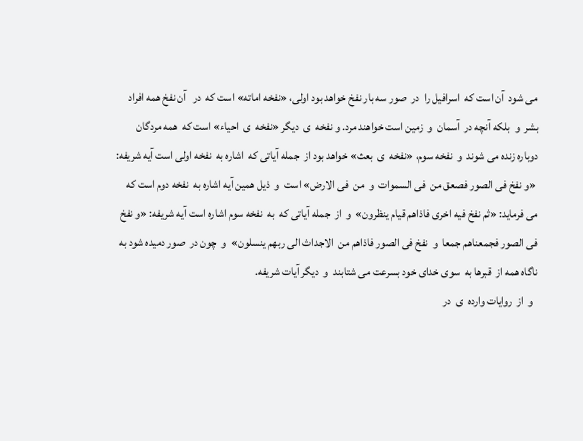مى‌ شود  ‌آن است كه‌  اسرافيل را‌  در‌  صور سه بار نفخ خواهد بود اولى، «نفخه اماته» است كه‌  در‌   ‌آن نفخ همه افراد بشر  ‌و‌  بلكه آنچه در‌  آسمان  ‌و‌  زمين است خواهند مرد. و‌ نفخه  ‌ى‌  ديگر «نفخه  ‌ى‌  احياء» است كه‌  همه مردگان دوباره زنده مى‌ شوند  ‌و‌  نفخه سوم، «نفخه  ‌ى‌  بعث» خواهد بود از‌  جمله آياتى كه‌  اشاره به‌  نفخه اولى است آيه شريفه:
 «و نفخ فى الصور فصعق من‌  فى السموات  ‌و‌  من‌  فى الارض» است  ‌و‌  ذيل همين آيه اشاره به‌  نفخه دوم است كه‌  مى‌ فرمايد: «ثم نفخ فيه اخرى فاذاهم قيام ينظرون»  و‌  از‌  جمله آياتى كه‌  به‌  نفخه سوم اشاره است آيه شريفه: «و نفخ فى الصور فجمعناهم جمعا  ‌و‌  نفخ فى الصور فاذاهم من‌  الاجداث الى ربهم ينسلون»  و‌  چون در‌  صور دميده شود به‌  ناگاه همه از‌  قبرها به‌  سوى خداى خود بسرعت مى‌ شتابند  ‌و‌  ديگر آيات شريفه.
  و‌  از‌  روايات وارده  ‌ى‌  در‌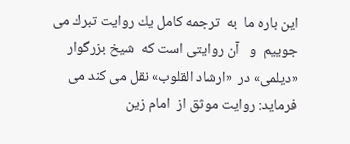اين باره ما‌  به‌  ترجمه كامل يك روايت تبرك مى‌ جوييم  ‌و‌   ‌آن روايتى است كه‌  شيخ بزرگوار «ديلمى» در‌  «ارشاد القلوب» نقل مى‌ كند مى‌ فرمايد: روايت موثق از‌  امام زين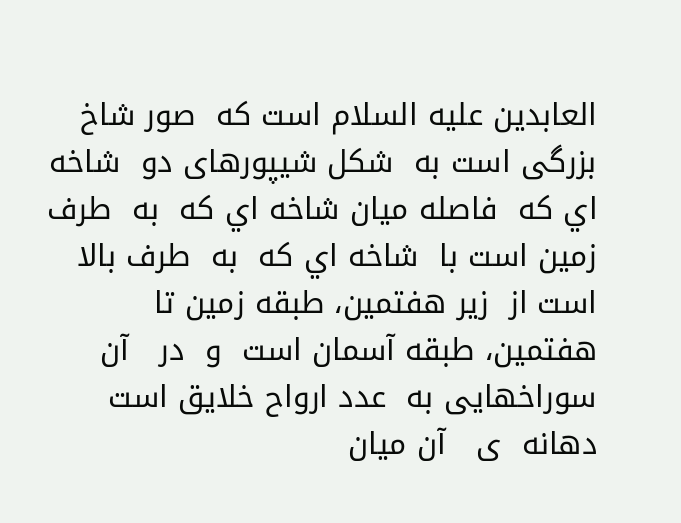العابدين عليه السلام است كه‌  صور شاخ بزرگى است به‌  شكل شيپورهاى دو‌  شاخه اي‌ كه‌  فاصله ميان شاخه اي‌ كه‌  به‌  طرف زمين است با‌  شاخه اي‌ كه‌  به‌  طرف بالا است از‌  زير هفتمين، طبقه زمين تا‌  هفتمين، طبقه آسمان است  ‌و‌  در‌   ‌آن سوراخهايى به‌  عدد ارواح خلايق است دهانه  ‌ى‌   ‌آن ميان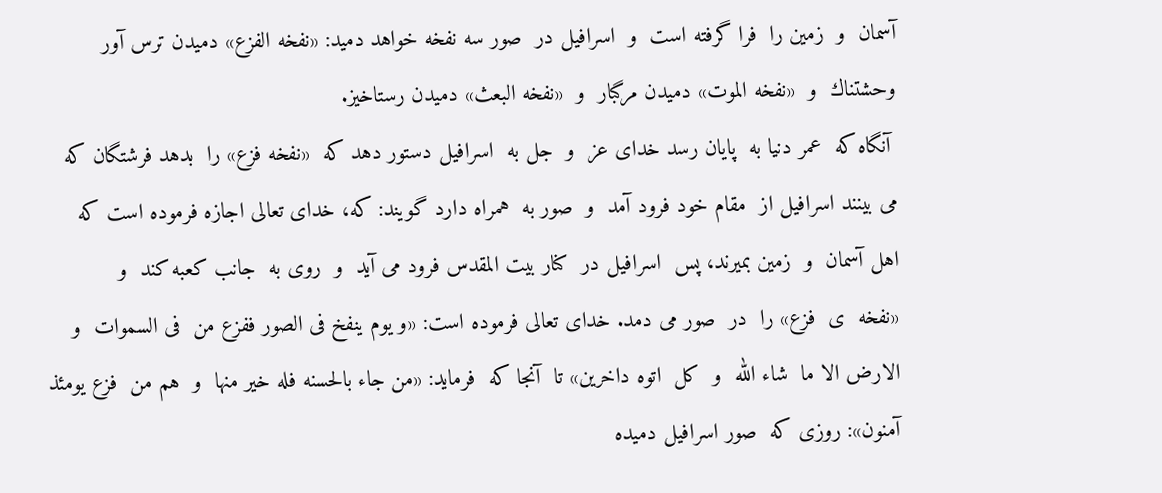آسمان  ‌و‌  زمين را‌  فرا گرفته است  ‌و‌  اسرافيل در‌  صور سه نفخه خواهد دميد: «نفخه الفزع» دميدن ترس آور وحشتناك  ‌و‌  «نفخه الموت» دميدن مرگبار  ‌و‌  «نفخه البعث» دميدن رستاخيز.
 آنگاه كه‌  عمر دنيا به‌  پايان رسد خداى عز  ‌و‌  جل به‌  اسرافيل دستور دهد كه‌  «نفخه فزع» را‌  بدهد فرشتگان كه‌  مى‌ بينند اسرافيل از‌  مقام خود فرود آمد  ‌و‌  صور به‌  همراه دارد گويند: كه، خداى تعالى اجازه فرموده است كه‌  اهل آسمان  ‌و‌  زمين بميرند، پس‌  اسرافيل در‌  كنار بيت المقدس فرود مى‌ آيد  ‌و‌  روى به‌  جانب كعبه كند  ‌و‌  «نفخه  ‌ى‌  فزع» را‌  در‌  صور مى‌ دمد. خداى تعالى فرموده است: «و يوم ينفخ فى الصور ففزع من‌  فى السموات  ‌و‌  الارض الا ما‌  شاء الله  ‌و‌  كل‌  اتوه داخرين» تا‌  آنجا كه‌  فرمايد: «من جاء بالحسنه فله خير منها  ‌و‌  هم من‌  فزع يومئذ آمنون»: روزى كه‌  صور اسرافيل دميده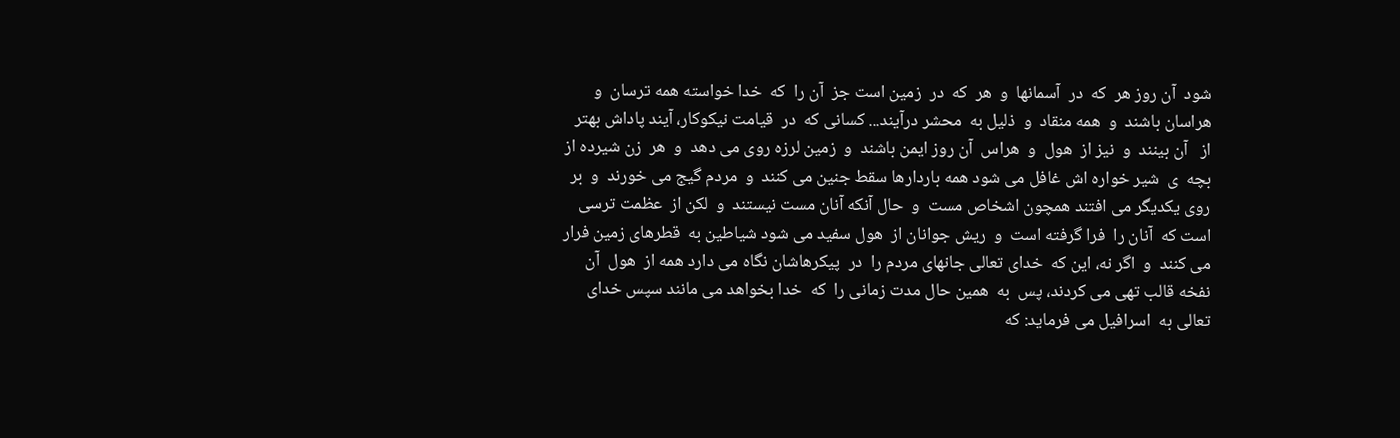شود  ‌آن روز هر‌  كه‌  در‌  آسمانها  ‌و‌  هر‌  كه‌  در‌  زمين است جز  ‌آن را‌  كه‌  خدا خواسته همه ترسان  ‌و‌  هراسان باشند  ‌و‌  همه منقاد  ‌و‌  ذليل به‌  محشر درآيند... كسانى كه‌  در‌  قيامت نيكوكار، آيند پاداش بهتر از‌   ‌آن بينند  ‌و‌  نيز از‌  هول  ‌و‌  هراس  ‌آن روز ايمن باشند  ‌و‌  زمين لرزه روى مى‌ دهد  ‌و‌  هر‌  زن شيرده از‌  بچه  ‌ى‌  شير خواره اش غافل مى‌ شود همه باردارها سقط جنين مى‌ كنند  ‌و‌  مردم گيج مى‌ خورند  ‌و‌  بر‌  روى يكديگر مى‌ افتند همچون اشخاص مست  ‌و‌  حال آنكه آنان مست نيستند  ‌و‌  لكن از‌  عظمت ترسى است كه‌  آنان را‌  فرا گرفته است  ‌و‌  ريش جوانان از‌  هول سفيد مى‌ شود شياطين به‌  قطرهاى زمين فرار مى‌ كنند  ‌و‌  اگر نه، اين كه‌  خداى تعالى جانهاى مردم را‌  در‌  پيكرهاشان نگاه مى‌ دارد همه از‌  هول  ‌آن نفخه قالب تهى مى‌ كردند، پس‌  به‌  همين حال مدت زمانى را‌  كه‌  خدا بخواهد مى‌ مانند سپس خداى تعالى به‌  اسرافيل مى‌ فرمايد: كه‌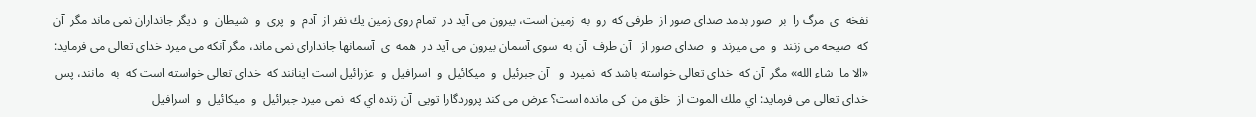نفخه  ‌ى‌  مرگ را‌  بر‌  صور بدمد صداى صور از‌  طرفى كه‌  رو‌  به‌  زمين است، بيرون مى‌ آيد در‌  تمام روى زمين يك نفر از‌  آدم  ‌و‌  پرى  ‌و‌  شيطان  ‌و‌  ديگر جانداران نمى ماند مگر  ‌آن كه‌  صيحه مى‌ زنند  ‌و‌  مى‌ ميرند  ‌و‌  صداى صور از‌   ‌آن طرف  ‌آن به‌  سوى آسمان بيرون مى‌ آيد در‌  همه  ‌ى‌  آسمانها جانداراى نمى ماند، مگر آنكه مى‌ ميرد خداى تعالى مى‌ فرمايد: «الا ما‌  شاء الله» مگر  ‌آن كه‌  خداى تعالى خواسته باشد كه‌  نميرد  ‌و‌   ‌آن جبرئيل  ‌و‌  ميكائيل  ‌و‌  اسرافيل  ‌و‌  عزرائيل است اينانند كه‌  خداى تعالى خواسته است كه‌  به‌  مانند، پس‌  خداى تعالى مى‌ فرمايد: اي‌ ملك الموت از‌  خلق من‌  كى مانده است؟ عرض مى‌ كند پروردگارا تويى  ‌آن زنده اي‌ كه‌  نمى ميرد جبرائيل  ‌و‌  ميكائيل  ‌و‌  اسرافيل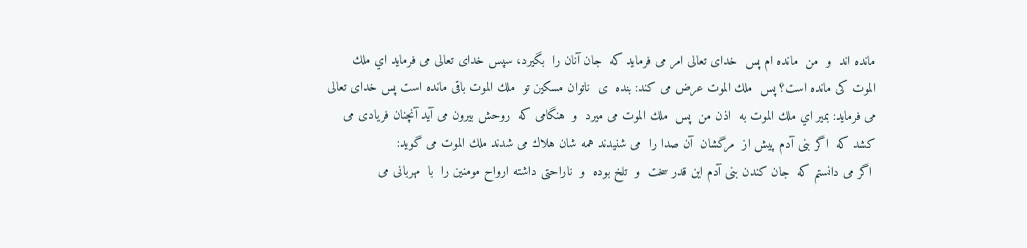مانده اند  ‌و‌  من‌  مانده ام پس‌  خداى تعالى امر مى‌ فرمايد كه‌  جان آنان را‌  بگيرد، سپس خداى تعالى مى‌ فرمايد اي‌ ملك الموت كى مانده است؟ پس‌  ملك الموت عرض مى‌ كند: بنده  ‌ى‌  ناتوان مسكين تو‌  ملك الموت باقى مانده است پس‌ خداى تعالى مى‌ فرمايد: بمير اي‌ ملك الموت به‌  اذن من‌  پس‌  ملك الموت مى‌ ميرد  ‌و‌  هنگامى كه‌  روحش بيرون مى‌ آيد آنچنان فريادى مى‌ كشد كه‌  اگر بنى آدم پيش از‌  مرگشان  ‌آن صدا را‌  مى‌ شنيدند همه شان هلاك مى‌ شدند ملك الموت مى‌ گويد:
 اگر مى‌ دانستم كه‌  جان كندن بنى آدم اين قدر سخت  ‌و‌  تلخ بوده  ‌و‌  ناراحتى داشته ارواح مومنين را‌  با‌  مهربانى مى‌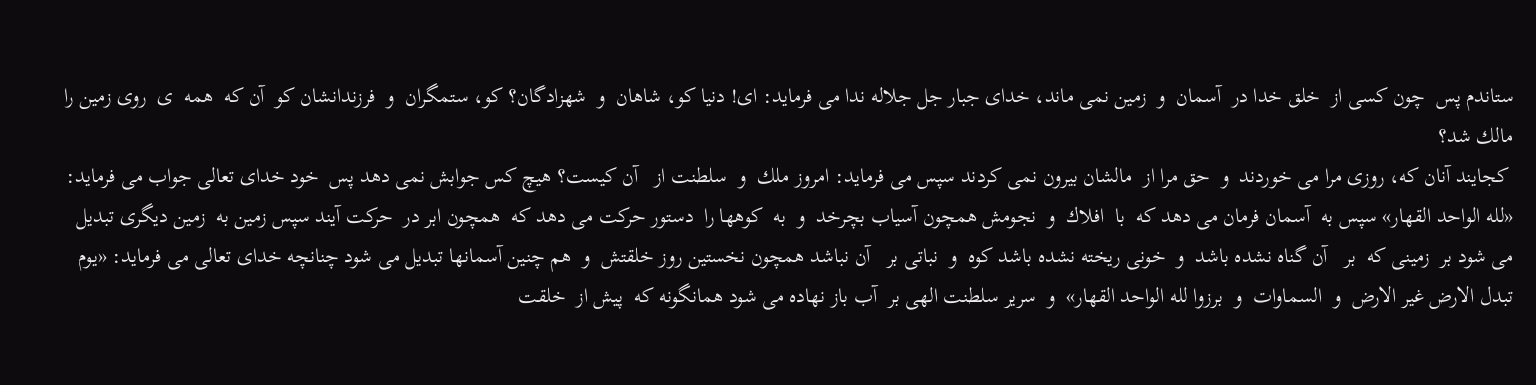ستاندم پس‌  چون كسى از‌  خلق خدا در‌  آسمان  ‌و‌  زمين نمى ماند، خداى جبار جل جلاله ندا مى‌ فرمايد: اى! دنيا كو، شاهان  ‌و‌  شهزادگان؟ كو، ستمگران  ‌و‌  فرزندانشان كو  ‌آن كه‌  همه  ‌ى‌  روى زمين را‌  مالك شد؟
 كجايند آنان كه، روزى مرا مى‌ خوردند  ‌و‌  حق مرا از‌  مالشان بيرون نمى كردند سپس مى‌ فرمايد: امروز ملك  ‌و‌  سلطنت از‌   ‌آن كيست؟ هيچ كس جوابش نمى دهد پس‌  خود خداى تعالى جواب مى‌ فرمايد: «لله الواحد القهار» سپس به‌  آسمان فرمان مى‌ دهد كه‌  با‌  افلاك  ‌و‌  نجومش همچون آسياب بچرخد  ‌و‌  به‌  كوهها را‌  دستور حركت مى‌ دهد كه‌  همچون ابر در‌  حركت آيند سپس زمين به‌  زمين ديگرى تبديل مى‌ شود بر‌  زمينى كه‌  بر‌   ‌آن گناه نشده باشد  ‌و‌  خونى ريخته نشده باشد كوه  ‌و‌  نباتى بر‌   ‌آن نباشد همچون نخستين روز خلقتش  ‌و‌  هم چنين آسمانها تبديل مى‌ شود چنانچه خداى تعالى مى‌ فرمايد: «يوم تبدل الارض غير الارض  ‌و‌  السماوات  ‌و‌  برزوا لله الواحد القهار»  و‌  سرير سلطنت الهى بر‌  آب باز نهاده مى‌ شود همانگونه كه‌  پيش از‌  خلقت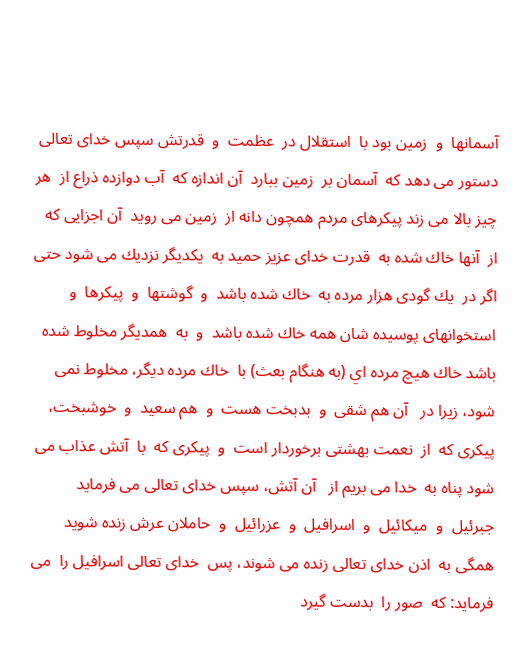آسمانها  ‌و‌  زمين بود با‌  استقلال در‌  عظمت  ‌و‌  قدرتش سپس خداى تعالى دستور مى‌ دهد كه‌  آسمان بر‌  زمين ببارد  ‌آن اندازه كه‌  آب دوازده ذراع از‌  هر‌  چيز بالا مى‌ زند پيكرهاى مردم همچون دانه از‌  زمين مى‌ رويد  ‌آن اجزايى كه‌  از‌  آنها خاك شده به‌  قدرت خداى عزيز حميد به‌  يكديگر نزديك مى‌ شود حتى اگر در‌  يك گودى هزار مرده به‌  خاك شده باشد  ‌و‌  گوشتها  ‌و‌  پيكرها  ‌و‌  استخوانهاى پوسيده شان همه خاك شده باشد  ‌و‌  به‌  همديگر مخلوط شده باشد خاك هيچ مرده اي‌ (به هنگام بعث) با‌  خاك مرده ديگر، مخلوط نمى شود، زيرا در‌   ‌آن هم شقى  ‌و‌  بدبخت هست  ‌و‌  هم سعيد  ‌و‌  خوشبخت، پيكرى كه‌  از‌  نعمت بهشتى برخوردار است  ‌و‌  پيكرى كه‌  با‌  آتش عذاب مى‌ شود پناه به‌  خدا مى‌ بريم از‌   ‌آن آتش، سپس خداى تعالى مى‌ فرمايد جبرئيل  ‌و‌  ميكائيل  ‌و‌  اسرافيل  ‌و‌  عزرائيل  ‌و‌  حاملان عرش زنده شويد همگى به‌  اذن خداى تعالى زنده مى‌ شوند، پس‌  خداى تعالى اسرافيل را‌  مى‌ فرمايد: كه‌  صور را‌  بدست گيرد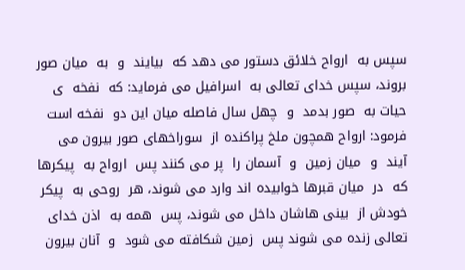سپس به‌  ارواح خلائق دستور مى‌ دهد كه‌  بيايند  ‌و‌  به‌  ميان صور بروند، سپس خداى تعالى به‌  اسرافيل مى‌ فرمايد: كه‌  نفخه  ‌ى‌  حيات به‌  صور بدمد  ‌و‌  چهل سال فاصله ميان اين دو‌  نفخه است فرمود: ارواح همچون ملخ پراكنده از‌  سوراخهاى صور بيرون مى‌ آيند  ‌و‌  ميان زمين  ‌و‌  آسمان را‌  پر مى‌ كنند پس‌  ارواح به‌  پيكرها كه‌  در‌  ميان قبرها خوابيده اند وارد مى‌ شوند، هر‌  روحى به‌  پيكر خودش از‌  بينى هاشان داخل مى‌ شوند، پس‌  همه به‌  اذن خداى تعالى زنده مى‌ شوند پس‌  زمين شكافته مى‌ شود  ‌و‌  آنان بيرون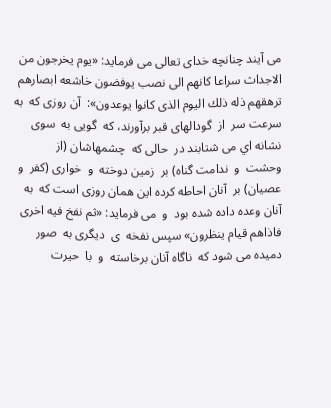مى‌ آيند چنانچه خداى تعالى مى‌ فرمايد: «يوم يخرجون من‌  الاجداث سراعا كانهم الى نصب يوفضون خاشعه ابصارهم ترهقهم ذله ذلك اليوم الذى كانوا يوعدون»:  آن روزى كه‌  به‌  سرعت سر‌  از‌  گودالهاى قبر برآورند، كه‌  گويى به‌  سوى نشانه اي‌ مى‌ شتابند در‌  حالى كه‌  چشمهاشان (از وحشت  ‌و‌  ندامت گناه) بر‌  زمين دوخته  ‌و‌  خوارى (كفر  ‌و‌  عصيان) بر‌  آنان احاطه كرده اين همان روزى است كه‌  به‌  آنان وعده داده شده بود  ‌و‌  مى‌ فرمايد: «ثم نفخ فيه اخرى فاذاهم قيام ينظرون» سپس نفخه  ‌ى‌  ديگرى به‌  صور دميده مى‌ شود كه‌  ناگاه آنان برخاسته  ‌و‌  با‌  حيرت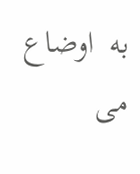به‌  اوضاع مى‌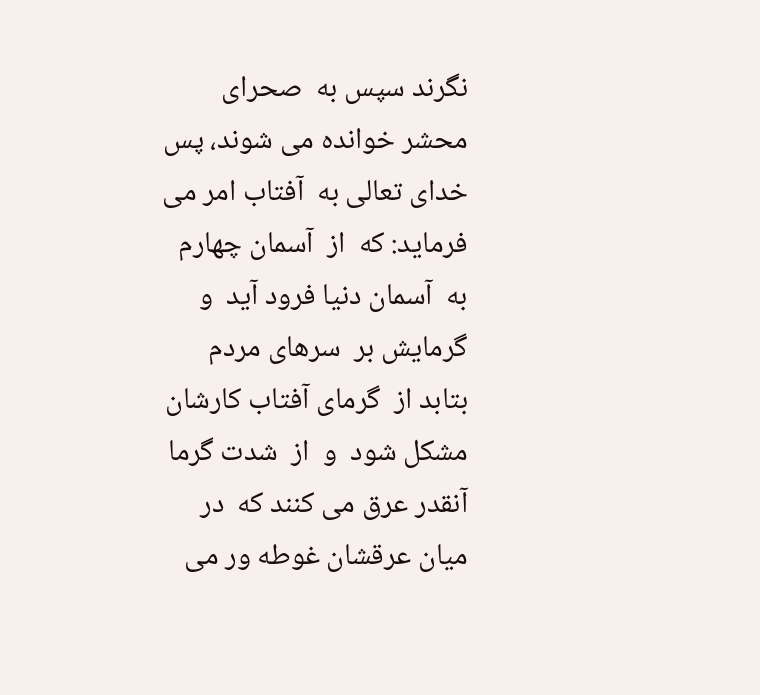نگرند سپس به‌  صحراى محشر خوانده مى‌ شوند، پس‌  خداى تعالى به‌  آفتاب امر مى‌ فرمايد: كه‌  از‌  آسمان چهارم به‌  آسمان دنيا فرود آيد  ‌و‌  گرمايش بر‌  سرهاى مردم بتابد از‌  گرماى آفتاب كارشان مشكل شود  ‌و‌  از‌  شدت گرما آنقدر عرق مى‌ كنند كه‌  در‌  ميان عرقشان غوطه ور مى‌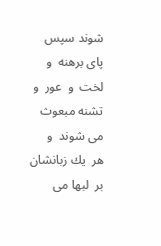شوند سپس پاى برهنه  ‌و‌  لخت  ‌و‌  عور  ‌و‌  تشنه مبعوث مى‌ شوند  ‌و‌  هر‌  يك زبانشان بر‌  لبها مى‌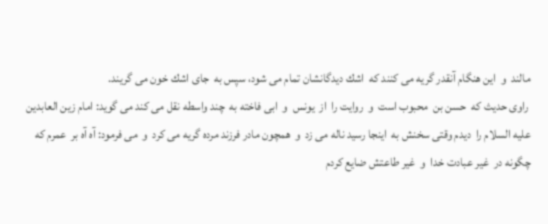مالند  ‌و‌  اين هنگام آنقدر گريه مى‌ كنند كه‌  اشك ديدگانشان تمام مى‌ شود، سپس به‌  جاى اشك خون مى‌ گريند.
 راوى حديث كه‌  حسن بن‌  محبوب است  ‌و‌  روايت را‌  از‌  يونس  ‌و‌  ابى فاخته به‌  چند واسطه نقل مى‌ كند مى‌ گويد: امام زين العابدين عليه السلام را‌  ديدم وقتى سخنش به‌  اينجا رسيد ناله مى‌ زد  ‌و‌  همچون مادر فرزند مرده گريه مى‌ كرد  ‌و‌  مى‌ فرمود: آه آه بر‌  عمرم كه‌  چگونه در‌  غير عبادت خدا  ‌و‌  غير طاعتش ضايع كردم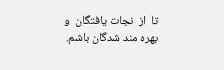تا‌  از‌  نجات يافتگان  ‌و‌  بهره مند شدگان باشم.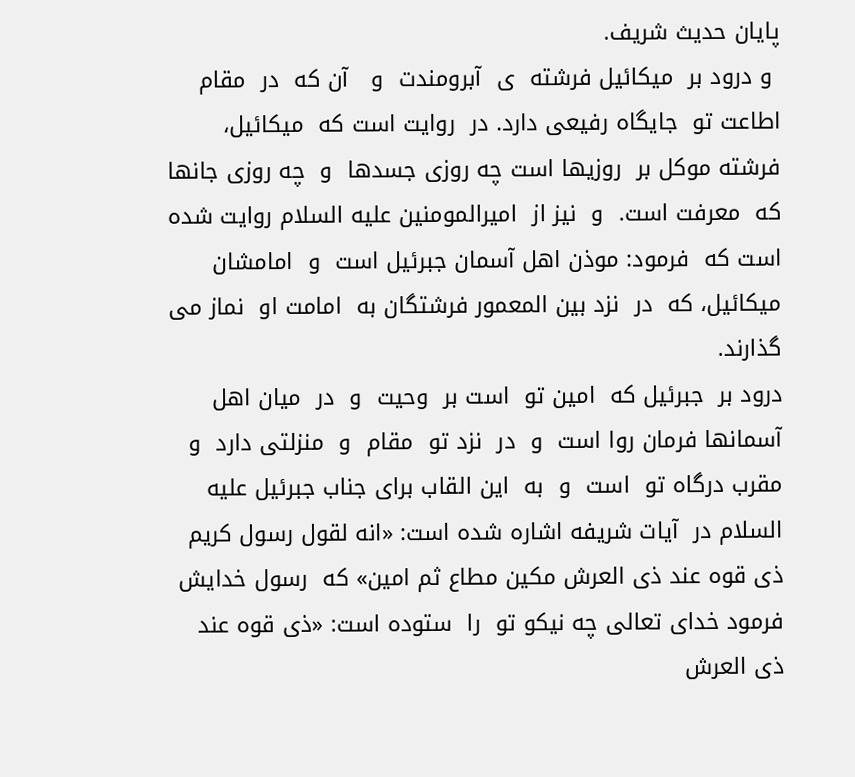پايان حديث شريف.
 و‌ درود بر‌  ميكائيل فرشته  ‌ى‌  آبرومندت  ‌و‌   ‌آن كه‌  در‌  مقام اطاعت تو‌  جايگاه رفيعى دارد. در‌  روايت است كه‌  ميكائيل، فرشته موكل بر‌  روزيها است چه روزى جسدها  ‌و‌  چه روزى جانها كه‌  معرفت است.  و‌  نيز از‌  اميرالمومنين عليه السلام روايت شده است كه‌  فرمود: موذن اهل آسمان جبرئيل است  ‌و‌  امامشان ميكائيل، كه‌  در‌  نزد بين المعمور فرشتگان به‌  امامت او‌  نماز مى‌ گذارند.
درود بر‌  جبرئيل كه‌  امين تو‌  است بر‌  وحيت  ‌و‌  در‌  ميان اهل آسمانها فرمان روا است  ‌و‌  در‌  نزد تو‌  مقام  ‌و‌  منزلتى دارد  ‌و‌  مقرب درگاه تو‌  است  ‌و‌  به‌  اين القاب براى جناب جبرئيل عليه السلام در‌  آيات شريفه اشاره شده است: «انه لقول رسول كريم ذى قوه عند ذى العرش مكين مطاع ثم امين» كه‌  رسول خدايش فرمود خداى تعالى چه نيكو تو‌  را‌  ستوده است: «ذى قوه عند ذى العرش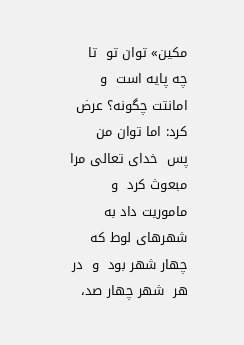مكين» توان تو‌  تا‌  چه پايه است  ‌و‌  امانتت چگونه؟ عرض كرد: اما توان من‌  پس‌  خداى تعالى مرا مبعوث كرد  ‌و‌  ماموريت داد به‌  شهرهاى لوط كه‌  چهار شهر بود  ‌و‌  در‌  هر‌  شهر چهار صد،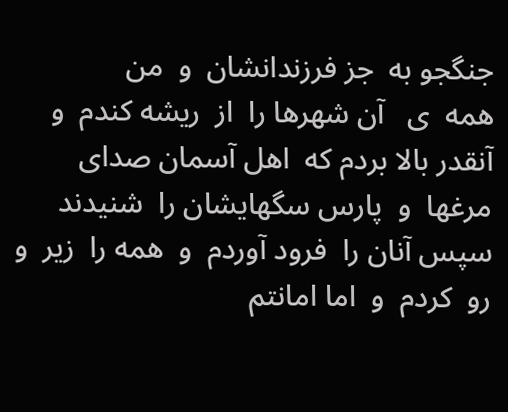جنگجو به‌  جز فرزندانشان  ‌و‌  من‌  همه  ‌ى‌   ‌آن شهرها را‌  از‌  ريشه كندم  ‌و‌  آنقدر بالا بردم كه‌  اهل آسمان صداى مرغها  ‌و‌  پارس سگهايشان را‌  شنيدند سپس آنان را‌  فرود آوردم  ‌و‌  همه را‌  زير  ‌و‌  رو‌  كردم  ‌و‌  اما امانتم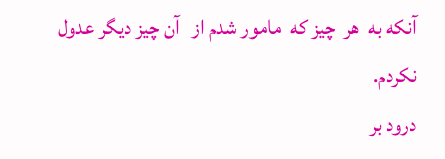آنكه به‌  هر‌  چيز كه‌  مامور شدم از‌   ‌آن چيز ديگر عدول نكردم.
درود بر‌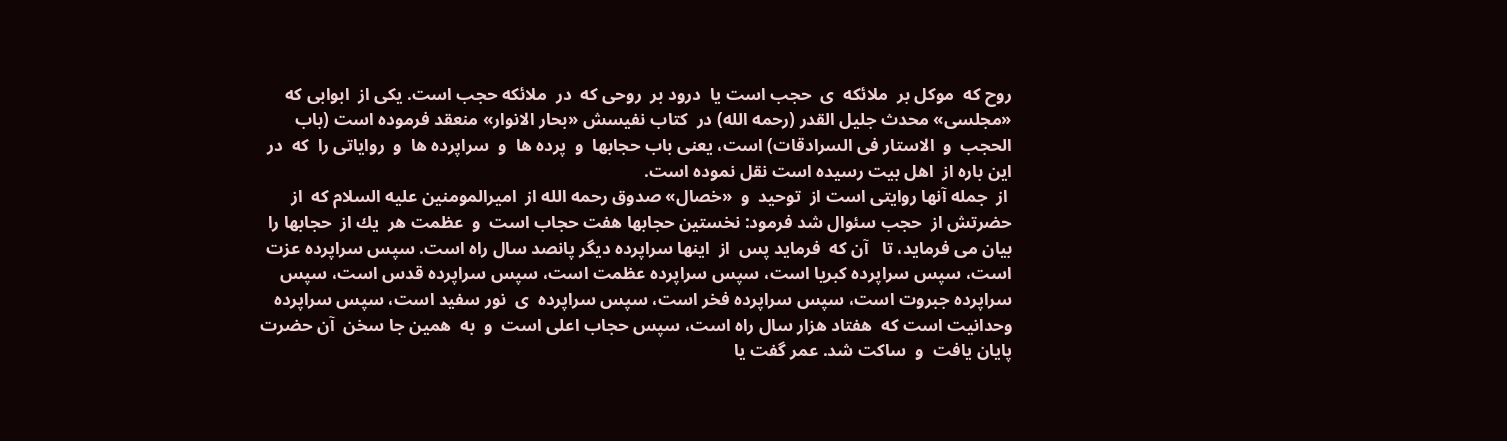روح كه‌  موكل بر‌  ملائكه  ‌ى‌  حجب است يا‌  درود بر‌  روحى كه‌  در‌  ملائكه حجب است. يكى از‌  ابوابى كه‌  «مجلسى» محدث جليل القدر (رحمه الله) در‌  كتاب نفيسش «بحار الانوار» منعقد فرموده است (باب الحجب  ‌و‌  الاستار فى السرادقات) است، يعنى باب حجابها  ‌و‌  پرده ها  ‌و‌  سراپرده ها  ‌و‌  رواياتى را‌  كه‌  در‌  اين باره از‌  اهل بيت رسيده است نقل نموده است.
 از‌  جمله آنها روايتى است از‌  توحيد  ‌و‌  «خصال» صدوق رحمه الله از‌  اميرالمومنين عليه السلام كه‌  از‌  حضرتش از‌  حجب سئوال شد فرمود: نخستين حجابها هفت حجاب است  ‌و‌  عظمت هر‌  يك از‌  حجابها را‌  بيان مى‌ فرمايد، تا‌   ‌آن كه‌  فرمايد پس‌  از‌  اينها سراپرده ديگر پانصد سال راه است. سپس سراپرده عزت است، سپس سراپرده كبريا است، سپس سراپرده عظمت است، سپس سراپرده قدس است، سپس سراپرده جبروت است، سپس سراپرده فخر است، سپس سراپرده  ‌ى‌  نور سفيد است، سپس سراپرده وحدانيت است كه‌  هفتاد هزار سال راه است، سپس حجاب اعلى است  ‌و‌  به‌  همين جا سخن  ‌آن حضرت پايان يافت  ‌و‌  ساكت شد. عمر گفت يا‌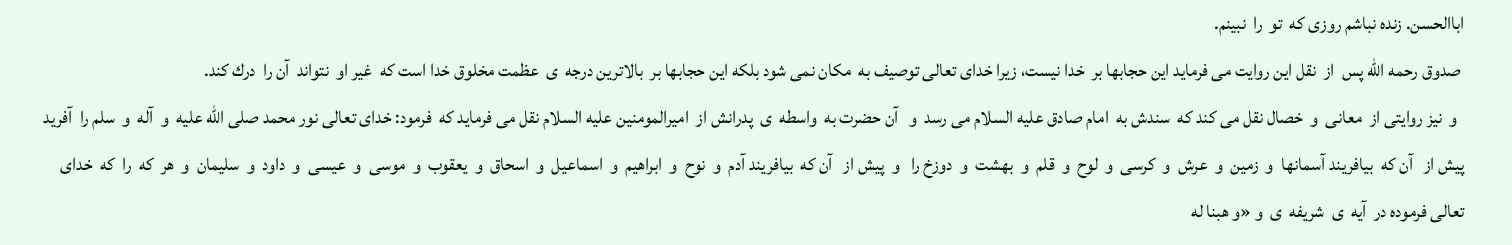اباالحسن. زنده نباشم روزى كه‌  تو‌  را‌  نبينم.
 صدوق رحمه الله پس‌  از‌  نقل اين روايت مى‌ فرمايد اين حجابها بر‌  خدا نيست، زيرا خداى تعالى توصيف به‌  مكان نمى شود بلكه اين حجابها بر‌  بالاترين درجه  ‌ى‌  عظمت مخلوق خدا است كه‌  غير او‌  نتواند  ‌آن را‌  درك كند.
  و‌  نيز روايتى از‌  معانى  ‌و‌  خصال نقل مى‌ كند كه‌  سندش به‌  امام صادق عليه السلام مى‌ رسد  ‌و‌   ‌آن حضرت به‌  واسطه  ‌ى‌  پدرانش از‌  اميرالمومنين عليه السلام نقل مى‌ فرمايد كه‌  فرمود: خداى تعالى نور محمد صلى الله عليه  ‌و‌  آله  ‌و‌  سلم را‌  آفريد پيش از‌   ‌آن كه‌  بيافريند آسمانها  ‌و‌  زمين  ‌و‌  عرش  ‌و‌  كرسى  ‌و‌  لوح  ‌و‌  قلم  ‌و‌  بهشت  ‌و‌  دوزخ را‌   ‌و‌  پيش از‌   ‌آن كه‌  بيافريند آدم  ‌و‌  نوح  ‌و‌  ابراهيم  ‌و‌  اسماعيل  ‌و‌  اسحاق  ‌و‌  يعقوب  ‌و‌  موسى  ‌و‌  عيسى  ‌و‌  داود  ‌و‌  سليمان  ‌و‌  هر‌  كه‌  را‌  كه‌  خداى تعالى فرموده در‌  آيه  ‌ى‌  شريفه  ‌ى‌  ‌و‌ «و هبنا له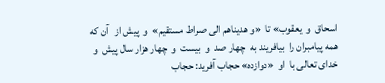اسحاق  ‌و‌  يعقوب» تا‌  «و هديناهم الى صراط مستقيم»  و‌  پيش از‌   ‌آن كه‌  همه پيامبران را‌  بيافريند به‌  چهار صد  ‌و‌  بيست  ‌و‌  چهار هزار سال پيش  ‌و‌  خداى تعالى با‌  او‌  «دوازده» حجاب آفريد: حجاب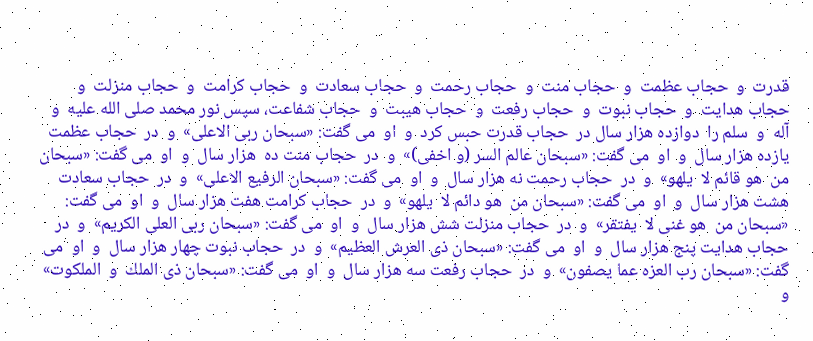قدرت  ‌و‌  حجاب عظمت  ‌و‌  حجاب منت  ‌و‌  حجاب رحمت  ‌و‌  حجاب سعادت  ‌و‌  حجاب كرامت  ‌و‌  حجاب منزلت  ‌و‌  حجاب هدايت  ‌و‌  حجاب نبوت  ‌و‌  حجاب رفعت  ‌و‌  حجاب هيبت  ‌و‌  حجاب شفاعت، سپس نور محمد صلى الله عليه  ‌و‌  آله  ‌و‌  سلم را‌  دوازده هزار سال در‌  حجاب قدرت حبس كرد  ‌و‌  او‌  مى‌ گفت: «سبحان ربى الاعلى»  و‌  در‌  حجاب عظمت يازده هزار سال  ‌و‌  او‌  مى‌ گفت: «سبحان عالم السر (و اخفى)»  و‌  در‌  حجاب منت ده‌  هزار سال  ‌و‌  او‌  مى‌ گفت: «سبحان من‌  هو قائم لا‌  يلهو»  و‌  در‌  حجاب رحمت نه هزار سال  ‌و‌  او‌  مى‌ گفت: «سبحان الرفيع الاعلى»  و‌  در‌  حجاب سعادت هشت هزار سال  ‌و‌  او‌  مى‌ گفت: «سبحان من‌  هو دائم لا‌  يلهو»  و‌  در‌  حجاب كرامت هفت هزار سال  ‌و‌  او‌  مى‌ گفت: «سبحان من‌  هو غنى لا‌  يفتقر»  و‌  در‌  حجاب منزلت شش هزار سال  ‌و‌  او‌  مى‌ گفت: «سبحان ربى العلى الكريم»  و‌  در‌  حجاب هدايت پنج هزار سال  ‌و‌  او‌  مى‌ گفت: «سبحان ذى العرش العظيم»  و‌  در‌  حجاب نبوت چهار هزار سال  ‌و‌  او‌  مى‌ گفت: «سبحان رب العزه عما يصفون»  و‌  در‌  حجاب رفعت سه هزار سال  ‌و‌  او‌  مى‌ گفت: «سبحان ذى الملك  ‌و‌  الملكوت»  و‌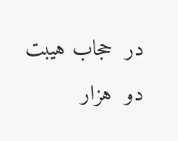در‌  حجاب هيبت دو‌  هزار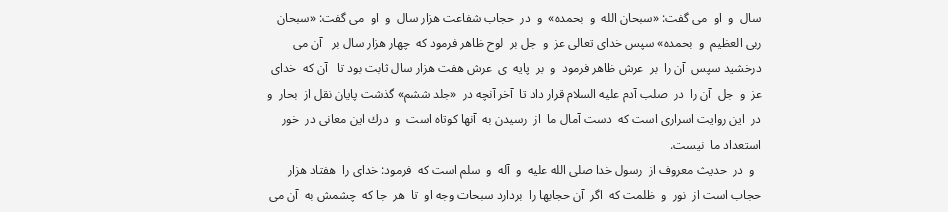سال  ‌و‌  او‌  مى‌ گفت: «سبحان الله  ‌و‌  بحمده»  و‌  در‌  حجاب شفاعت هزار سال  ‌و‌  او‌  مى‌ گفت: «سبحان ربى العظيم  ‌و‌  بحمده» سپس خداى تعالى عز  ‌و‌  جل بر‌  لوح ظاهر فرمود كه‌  چهار هزار سال بر‌   ‌آن مى‌ درخشيد سپس  ‌آن را‌  بر‌  عرش ظاهر فرمود  ‌و‌  بر‌  پايه  ‌ى‌  عرش هفت هزار سال ثابت بود تا‌   ‌آن كه‌  خداى عز  ‌و‌  جل  ‌آن را‌  در‌  صلب آدم عليه السلام قرار داد تا‌  آخر آنچه در‌  «جلد ششم» گذشت پايان نقل از‌  بحار  ‌و‌  در‌  اين روايت اسرارى است كه‌  دست آمال ما‌  از‌  رسيدن به‌  آنها كوتاه است  ‌و‌  درك اين معانى در‌  خور استعداد ما‌  نيست.
  و‌  در‌  حديث معروف از‌  رسول خدا صلى الله عليه  ‌و‌  آله  ‌و‌  سلم است كه‌  فرمود: خداى را‌  هفتاد هزار حجاب است از‌  نور  ‌و‌  ظلمت كه‌  اگر  ‌آن حجابها را‌  بردارد سبحات وجه او‌  تا‌  هر‌  جا كه‌  چشمش به‌  ‌آن مى‌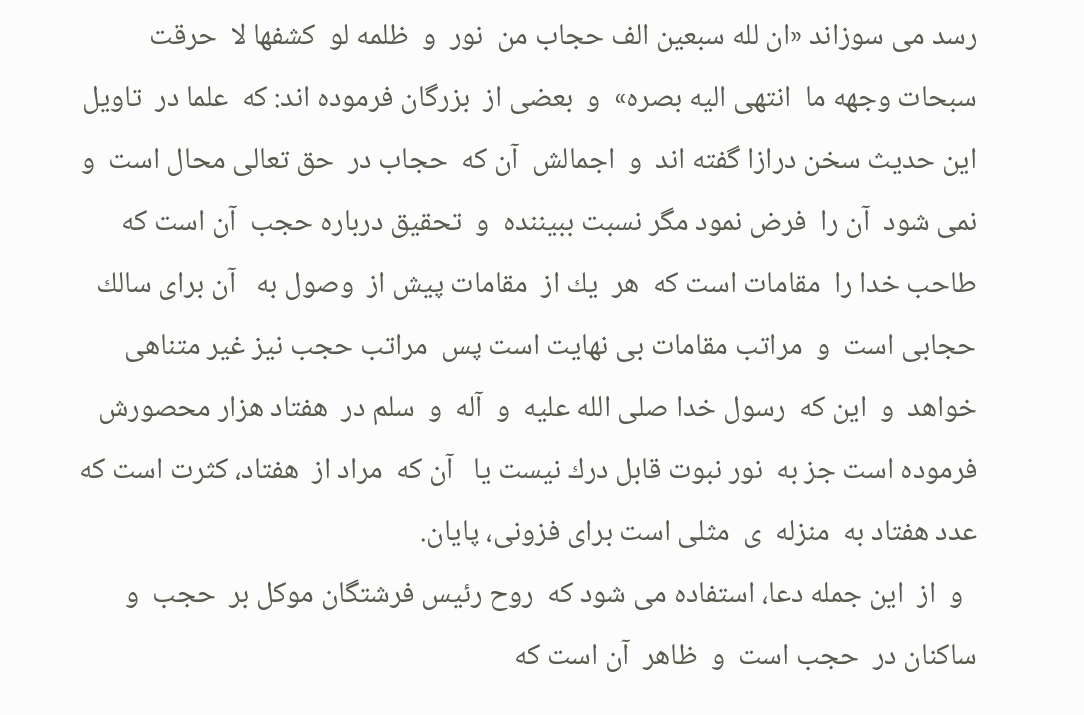رسد مى‌ سوزاند «ان لله سبعين الف حجاب من‌  نور  ‌و‌  ظلمه لو‌  كشفها لا‌  حرقت سبحات وجهه ما‌  انتهى اليه بصره»  و‌  بعضى از‌  بزرگان فرموده اند: كه‌  علما در‌  تاويل اين حديث سخن درازا گفته اند  ‌و‌  اجمالش  ‌آن كه‌  حجاب در‌  حق تعالى محال است  ‌و‌  نمى شود  ‌آن را‌  فرض نمود مگر نسبت ببيننده  ‌و‌  تحقيق درباره حجب  ‌آن است كه‌  طاحب خدا را‌  مقامات است كه‌  هر‌  يك از‌  مقامات پيش از‌  وصول به‌   ‌آن براى سالك حجابى است  ‌و‌  مراتب مقامات بى نهايت است پس‌  مراتب حجب نيز غير متناهى خواهد  ‌و‌  اين كه‌  رسول خدا صلى الله عليه  ‌و‌  آله  ‌و‌  سلم در‌  هفتاد هزار محصورش فرموده است جز به‌  نور نبوت قابل درك نيست يا‌   ‌آن كه‌  مراد از‌  هفتاد، كثرت است كه‌  عدد هفتاد به‌  منزله  ‌ى‌  مثلى است براى فزونى، پايان.
  و‌  از‌  اين جمله دعا، استفاده مى‌ شود كه‌  روح رئيس فرشتگان موكل بر‌  حجب  ‌و‌  ساكنان در‌  حجب است  ‌و‌  ظاهر  ‌آن است كه‌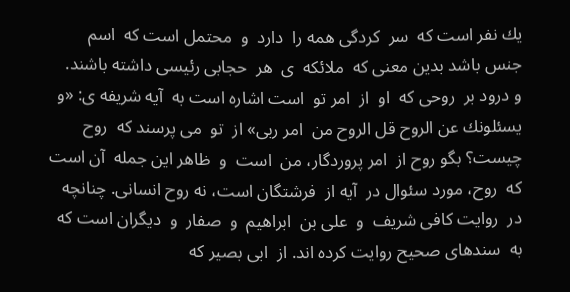يك نفر است كه‌  سر‌  كردگى همه را‌  دارد  ‌و‌  محتمل است كه‌  اسم جنس باشد بدين معنى كه‌  ملائكه  ‌ى‌  هر‌  حجابى رئيسى داشته باشند.
و‌ درود بر‌  روحى كه‌  او‌  از‌  امر تو‌  است اشاره است به‌  آيه شريفه ى: «و يسئلونك عن الروح قل الروح من‌  امر ربى» از‌  تو‌  مى‌ پرسند كه‌  روح چيست؟ بگو روح از‌  امر پروردگار، من‌  است  ‌و‌  ظاهر اين جمله  ‌آن است كه‌  روح، مورد سئوال در‌  آيه از‌  فرشتگان است، نه روح انسانى. چنانچه در‌  روايت كافى شريف  ‌و‌  على بن‌  ابراهيم  ‌و‌  صفار  ‌و‌  ديگران است كه‌  به‌  سندهاى صحيح روايت كرده اند. از‌  ابى بصير كه‌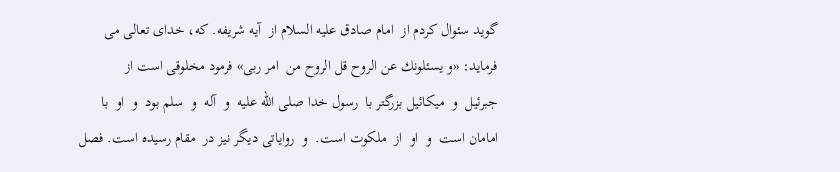گويد سئوال كردم از‌  امام صادق عليه السلام از‌  آيه شريفه. كه، خداى تعالى مى‌ فرمايد: «و يسئلونك عن الروح قل الروح من‌  امر ربى» فرمود مخلوقى است از‌  جبرئيل  ‌و‌  ميكائيل بزرگتر با‌  رسول خدا صلى الله عليه  ‌و‌  آله  ‌و‌  سلم بود  ‌و‌  او‌  با‌  امامان است  ‌و‌  او‌  از‌  ملكوت است.  و‌  رواياتى ديگر نيز در‌  مقام رسيده است. فصل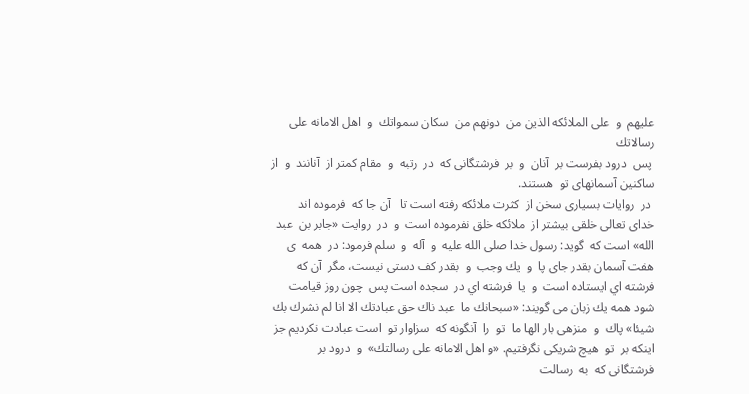عليهم  ‌و‌  على الملائكه الذين من‌  دونهم من‌  سكان سمواتك  ‌و‌  اهل الامانه على رسالاتك
 پس‌  درود بفرست بر‌  آنان  ‌و‌  بر‌  فرشتگانى كه‌  در‌  رتبه  ‌و‌  مقام كمتر از‌  آنانند  ‌و‌  از‌  ساكنين آسمانهاى تو‌  هستند.
 در‌  روايات بسيارى سخن از‌  كثرت ملائكه رفته است تا‌   ‌آن جا كه‌  فرموده اند خداى تعالى خلقى بيشتر از‌  ملائكه خلق نفرموده است  ‌و‌  در‌  روايت «جابر بن‌  عبد الله» است كه‌  گويد: رسول خدا صلى الله عليه  ‌و‌  آله  ‌و‌  سلم فرمود: در‌  همه  ‌ى‌  هفت آسمان بقدر جاى پا  ‌و‌  يك وجب  ‌و‌  بقدر كف دستى نيست، مگر  ‌آن كه‌  فرشته اي‌ ايستاده است  ‌و‌  يا‌  فرشته اي‌ در‌  سجده است پس‌  چون روز قيامت شود همه يك زبان مى‌ گويند: «سبحانك ما‌  عبد ناك حق عبادتك الا انا لم نشرك بك شيئا» پاك  ‌و‌  منزهى بار الها ما‌  تو‌  را‌  آنگونه كه‌  سزاوار تو‌  است عبادت نكرديم جز اينكه بر‌  تو‌  هيچ شريكى نگرفتيم. «و اهل الامانه على رسالتك»  و‌  درود بر‌  فرشتگانى كه‌  به‌  رسالت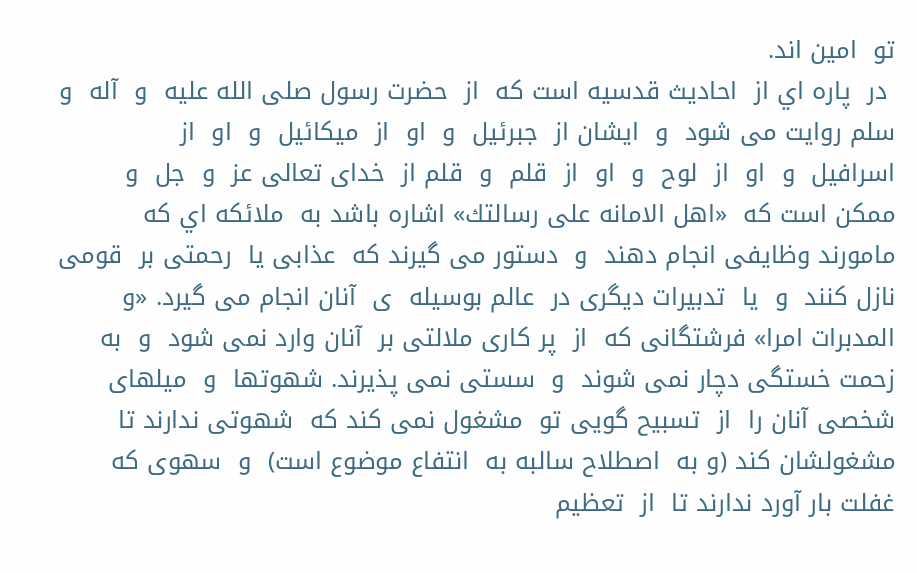تو‌  امين اند.
 در‌  پاره اي‌ از‌  احاديث قدسيه است كه‌  از‌  حضرت رسول صلى الله عليه  ‌و‌  آله  ‌و‌  سلم روايت مى‌ شود  ‌و‌  ايشان از‌  جبرئيل  ‌و‌  او‌  از‌  ميكائيل  ‌و‌  او‌  از‌  اسرافيل  ‌و‌  او‌  از‌  لوح  ‌و‌  او‌  از‌  قلم  ‌و‌  قلم از‌  خداى تعالى عز  ‌و‌  جل  ‌و‌  ممكن است كه‌  «اهل الامانه على رسالتك» اشاره باشد به‌  ملائكه اي‌ كه‌  مامورند وظايفى انجام دهند  ‌و‌  دستور مى‌ گيرند كه‌  عذابى يا‌  رحمتى بر‌  قومى نازل كنند  ‌و‌  يا‌  تدبيرات ديگرى در‌  عالم بوسيله  ‌ى‌  آنان انجام مى‌ گيرد. «و المدبرات امرا» فرشتگانى كه‌  از‌  پر كارى ملالتى بر‌  آنان وارد نمى شود  ‌و‌  به‌  زحمت خستگى دچار نمى شوند  ‌و‌  سستى نمى پذيرند. شهوتها  ‌و‌  ميلهاى شخصى آنان را‌  از‌  تسبيح گويى تو‌  مشغول نمى كند كه‌  شهوتى ندارند تا‌  مشغولشان كند (و به‌  اصطلاح سالبه به‌  انتفاع موضوع است)  و‌  سهوى كه‌  غفلت بار آورد ندارند تا‌  از‌  تعظيم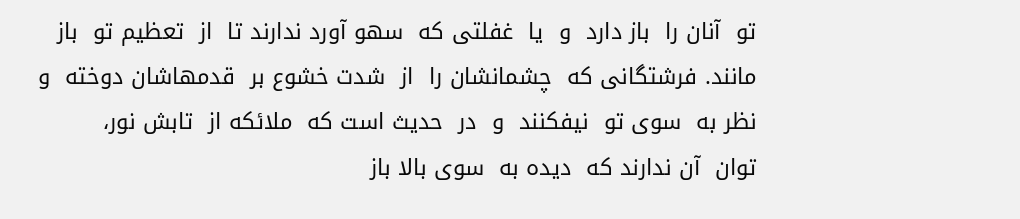تو‌  آنان را‌  باز دارد  ‌و‌  يا‌  غفلتى كه‌  سهو آورد ندارند تا‌  از‌  تعظيم تو‌  باز مانند. فرشتگانى كه‌  چشمانشان را‌  از‌  شدت خشوع بر‌  قدمهاشان دوخته  ‌و‌  نظر به‌  سوى تو‌  نيفكنند  ‌و‌  در‌  حديث است كه‌  ملائكه از‌  تابش نور، توان  ‌آن ندارند كه‌  ديده به‌  سوى بالا باز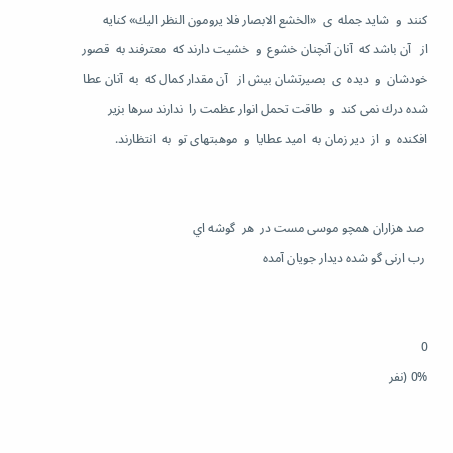كنند  ‌و‌  شايد جمله  ‌ى‌  «الخشع الابصار فلا يرومون النظر اليك» كنايه از‌   ‌آن باشد كه‌  آنان آنچنان خشوع  ‌و‌  خشيت دارند كه‌  معترفند به‌  قصور خودشان  ‌و‌  ديده  ‌ى‌  بصيرتشان بيش از‌   ‌آن مقدار كمال كه‌  به‌  آنان عطا شده درك نمى كند  ‌و‌  طاقت تحمل انوار عظمت را‌  ندارند سرها بزير افكنده  ‌و‌  از‌  دير زمان به‌  اميد عطايا  ‌و‌  موهبتهاى تو‌  به‌  انتظارند.


 صد هزاران همچو موسى مست در‌  هر‌  گوشه اي‌
 رب ارنى گو شده ديدار جويان آمده


0
0% (نفر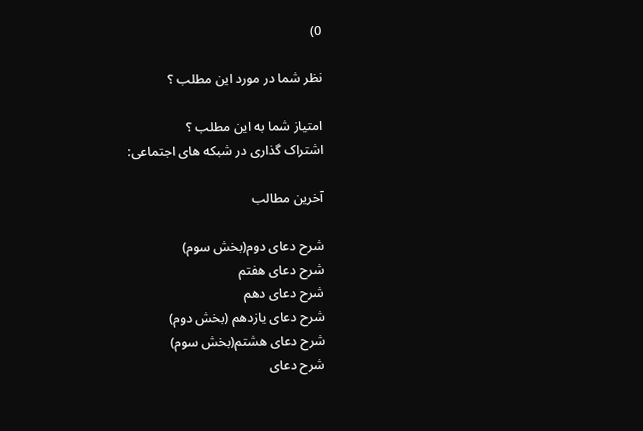0)

نظر شما در مورد این مطلب ؟

امتیاز شما به این مطلب ؟
اشتراک گذاری در شبکه های اجتماعی:

آخرین مطالب

شرح دعای دوم(بخش سوم)
شرح دعای هفتم
شرح دعای دهم
شرح دعای یازدهم (بخش دوم)
شرح دعای هشتم(بخش سوم)
شرح دعای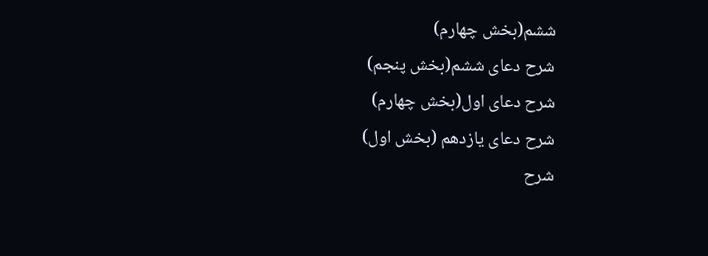ششم(بخش چهارم)
شرح دعای ششم(بخش پنجم)
شرح دعای اول(بخش چهارم)
شرح دعای یازدهم (بخش اول)
شرح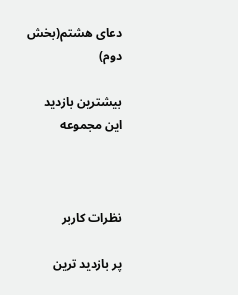دعای هشتم(بخش دوم)

بیشترین بازدید این مجموعه



نظرات کاربر

پر بازدید ترین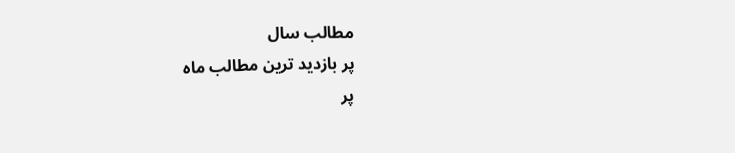مطالب سال
پر بازدید ترین مطالب ماه
پر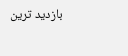بازدید ترین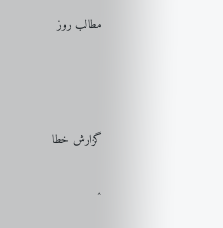مطالب روز



گزارش خطا

^